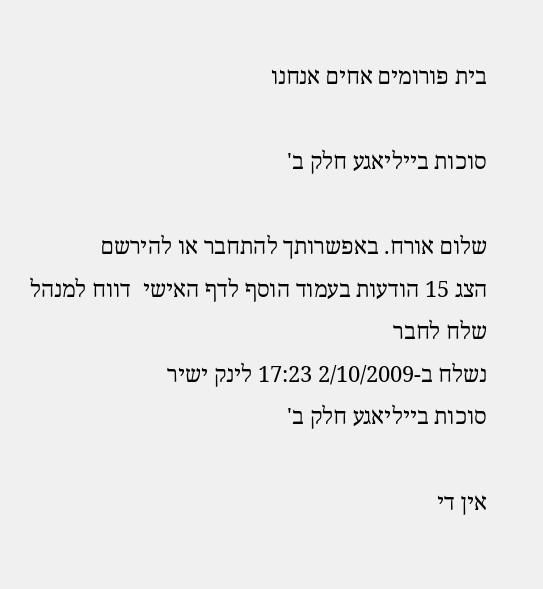בית פורומים אחים אנחנו

סוכות בייליאגע חלק ב'

שלום אורח. באפשרותך להתחבר או להירשם
הצג 15 הודעות בעמוד הוסף לדף האישי  דווח למנהל שלח לחבר
נשלח ב-2/10/2009 17:23 לינק ישיר
סוכות בייליאגע חלק ב'

אין די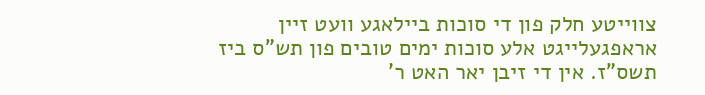צווייטע חלק פון די סוכות ביילאגע וועט זיין אראפגעלייגט אלע סוכות ימים טובים פון תש"ס ביז תשס"ז. אין די זיבן יאר האט ר'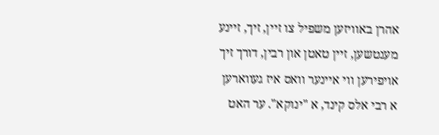אהרן באוויזען משפיל צו זיין, זיך, זיינע מענטשען, זיין טאטן און רבין, דורך זיך אויפירען ווי איינער וואס איז געווארען א רבי אלס קינד, א "ינוקא". ער האט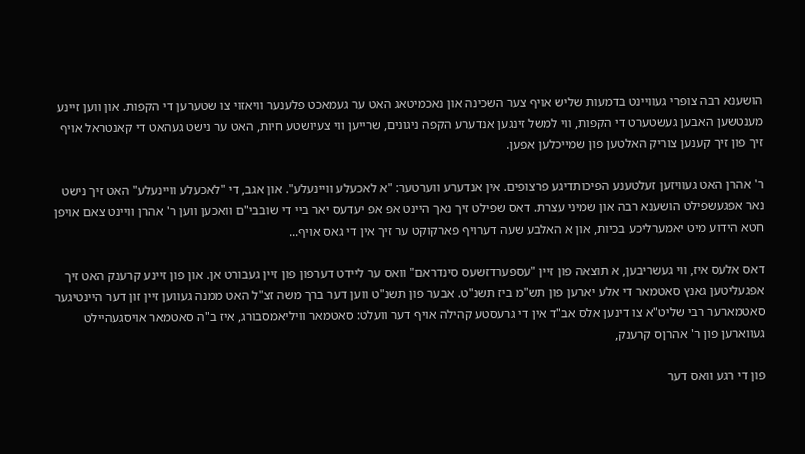הושענא רבה צופרי געוויינט בדמעות שליש אויף צער השכינה און נאכמיטאג האט ער געמאכט פלענער וויאזוי צו שטערען די הקפות. און ווען זיינע מענטשען האבען געשטערט די הקפות, ווי למשל זינגען אנדערע הקפה ניגונים, שרייען ווי צעיושטע חיות, האט ער נישט געהאט די קאנטראל אויף זיך פון זיך קענען צוריק האלטען פון שמייכלען אפען.

ר' אהרן האט געוויזען זעלטענע הפיכותדיגע פרצופים. אין אנדערע ווערטער: "א לאכעלע וויינעלע". און אגב, די "לאכעלע וויינעלע" האט זיך נישט נאר אפגעשפילט הושענא רבה און שמיני עצרת. דאס שפילט זיך נאך היינט אפ אפ יעדעס יאר ביי די שובבי"ם וואכען ווען ר' אהרן וויינט צאם אויפן חטא הידוע מיט יאמערליכע בכיות, און א האלבע שעה דערויף פארקוקט ער זיך אין די גאס אויף...

דאס אלעס איז, ווי געשריבען, א תוצאה פון זיין "עספערדזשעס סינדראם" וואס ער ליידט דערפון פון זיין געבורט אן. און פון זיינע קרענק האט זיך אפגעליטען גאנץ סאטמאר די אלע יארען פון תש"מ ביז תשנ"ט. אבער פון תשנ"ט ווען דער ברך משה זצ"ל האט ממנה געווען זיין זון דער היינטיגער סאטמארער רבי שליט"א צו דינען אלס אב"ד אין די גרעסטע קהילה אויף דער וועלט: סאטמאר וויליאמסבורג, איז ב"ה סאטמאר אויסגעהיילט געווארען פון ר' אהרןס קרענק,

פון די רגע וואס דער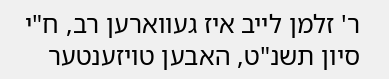ר' זלמן לייב איז געווארען רב, ח"י סיון תשנ"ט, האבען טויזענטער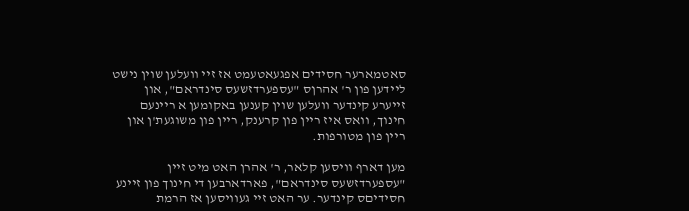סאטמארער חסידים אפגעאטעמט אז זיי וועלען שוין נישט ליידען פון ר' אהרןס "עספערדזשעס סינדראם", און זייערע קינדער וועלען שוין קענען באקומען א ריינעם חינוך, וואס איז ריין פון קרענק, ריין פון משוגעת'ן און ריין פון מטורפות.

מען דארף וויסען קלאר, ר' אהרן האט מיט זיין "עספערדזשעס סינדראם", פארדארבען די חינוך פון זיינע חסידיםס קינדער. ער האט זיי געוויסען אז הרמת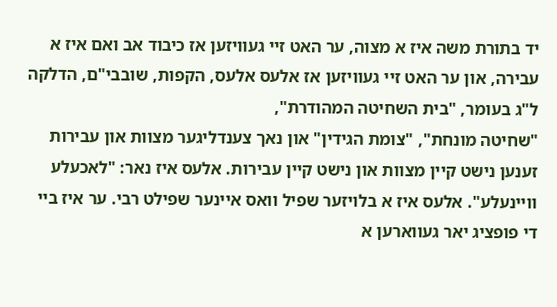יד בתורת משה איז א מצוה, ער האט זיי געוויזען אז כיבוד אב ואם איז א עבירה, און ער האט זיי געוויזען אז אלעס אלעס, הקפות, שובבי"ם, הדלקה ל"ג בעומר, "בית השחיטה המהודרת",
"שחיטה מונחת", "צומת הגידין" און נאך צענדליגער מצוות און עבירות זענען נישט קיין מצוות און נישט קיין עבירות. אלעס איז נאר: "לאכעלע וויינעלע". אלעס איז א בלויזער שפיל וואס איינער שפילט רבי. ער איז ביי די פופציג יאר געווארען א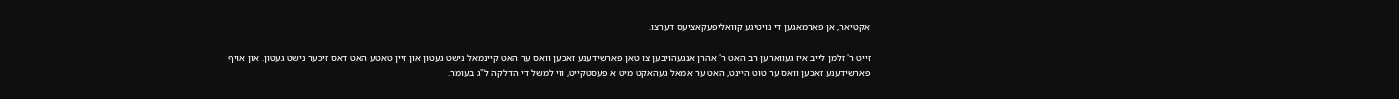אקטיאר, אן פארמאגען די נויטיגע קוואליפעקאציעס דערצו.

זייט ר' זלמן לייב איז געווארען רב האט ר' אהרן אנגעהויבען צו טאן פארשידענע זאכען וואס ער האט קיינמאל נישט געטון און זיין טאטע האט דאס זיכער נישט געטון. און אויף פארשידענע זאכען וואס ער טוט היינט, האט ער אמאל געהאקט מיט א פעסטקייט, ווי למשל די הדלקה ל"ג בעומר.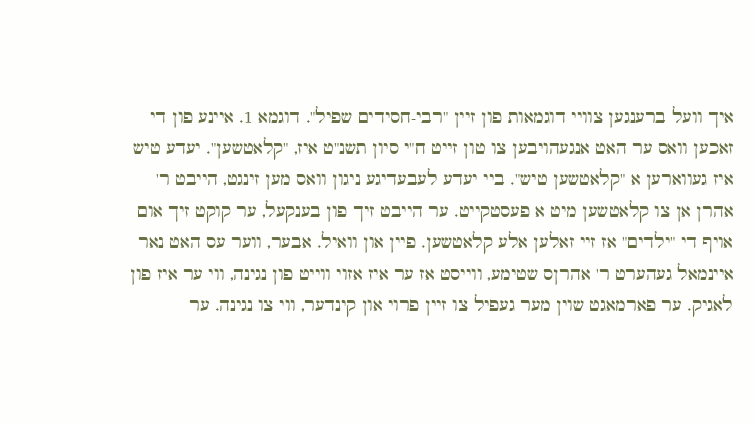איך וועל ברענגען צוויי דוגמאות פון זיין "רבי-חסידים שפיל". דוגמא 1. איינע פון די זאכען וואס ער האט אנגעהויבען צו טון זייט ח"י סיון תשנ"ט איז, "קלאטשען". יעדע טיש איז געווארען א "קלאטשען טיש". ביי יעדע לעבעדיגע ניגון וואס מען זינגט, הייבט ר' אהרן אן צו קלאטשען מיט א פעסטקייט. ער הייבט זיך פון בענקעל, ער קוקט זיך אום אויף די "ילדים" אז זיי זאלען אלע קלאטשען. פיין און וואיל. אבער, ווער עס האט נאר איינמאל געהערט ר' אהרןס שטימע, ווייסט אז ער איז אזוי ווייט פון נגינה, ווי ער איז פון לאגיק. ער פארמאגט שוין מער געפיל צו זיין פרוי און קינדער, ווי צו נגינה. ער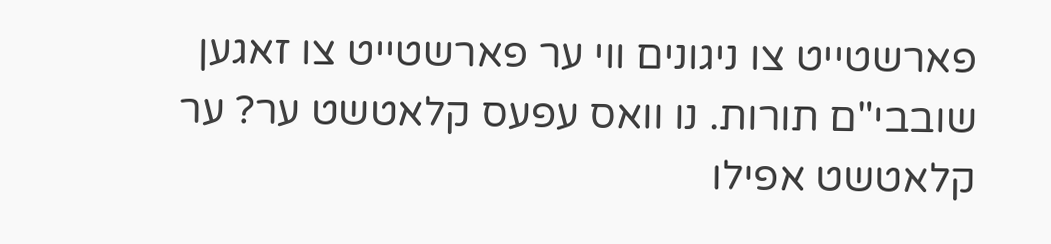פארשטייט צו ניגונים ווי ער פארשטייט צו זאגען שובבי"ם תורות. נו וואס עפעס קלאטשט ער? ער קלאטשט אפילו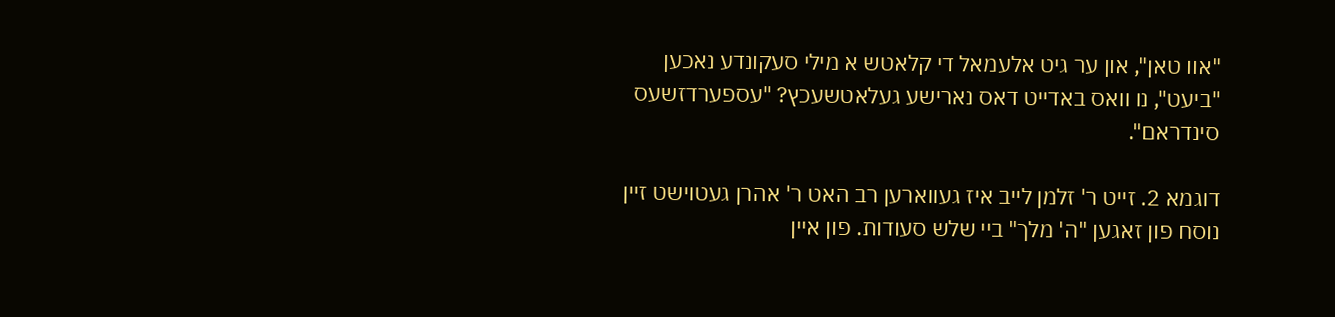"אוו טאן", און ער גיט אלעמאל די קלאטש א מילי סעקונדע נאכען "ביעט", נו וואס באדייט דאס נארישע געלאטשעכץ? "עספערדזשעס סינדראם".

דוגמא 2. זייט ר' זלמן לייב איז געווארען רב האט ר' אהרן געטוישט זיין נוסח פון זאגען "ה' מלך" ביי שלש סעודות. פון איין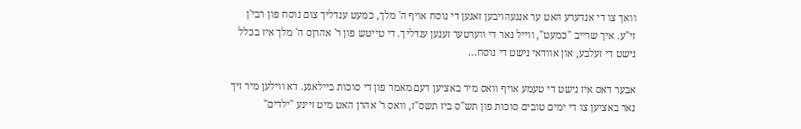וואך צו די אנדערע האט ער אנגעהויבען זאגען די נוסח אויף ה' מלך, כמעט ענדליך צום נוסח פון רבי'ן זי"ע. איך שרייב "כמעט", ווייל נאר די ווערטער זענען ענדליך. די טייטש פון ר' אהרןס ה' מלך איז בכלל נישט די זעלבע, און אוודאי נישט די נוסח...

אבער דאס איז נישט די טעמע אויף וואס מיר באציען דעם מאמר פון די סוכות ביילאגע. דא ווילען מיר זיך נאר באציען צו די ימים טובים סוכות פון תש"ס ביז תשס"ז, וואס ר' אהרן האט מיט זיינע "ילדים"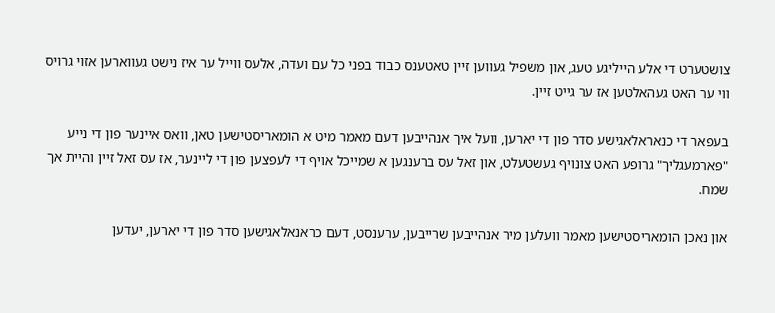צושטערט די אלע הייליגע טעג, און משפיל געווען זיין טאטענס כבוד בפני כל עם ועדה, אלעס ווייל ער איז נישט געווארען אזוי גרויס ווי ער האט געהאלטען אז ער גייט זיין.

בעפאר די כנאראלאגישע סדר פון די יארען, וועל איך אנהייבען דעם מאמר מיט א הומאריסטישען טאן, וואס איינער פון די נייע "פארמעגליך" גרופע האט צונויף געשטעלט, און זאל עס ברענגען א שמייכל אויף די לעפצען פון די ליינער, אז עס זאל זיין והיית אך שמח.

און נאכן הומאריסטישען מאמר וועלען מיר אנהייבען שרייבען, ערענסט, דעם כראנאלאגישען סדר פון די יארען, יעדען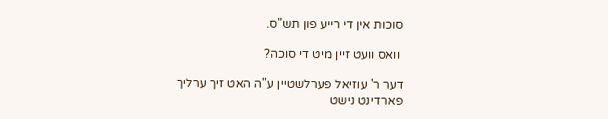סוכות אין די רייע פון תש"ס.

 וואס וועט זיין מיט די סוכה?

דער ר' עוזיאל פערלשטיין ע"ה האט זיך ערליך פארדינט נישט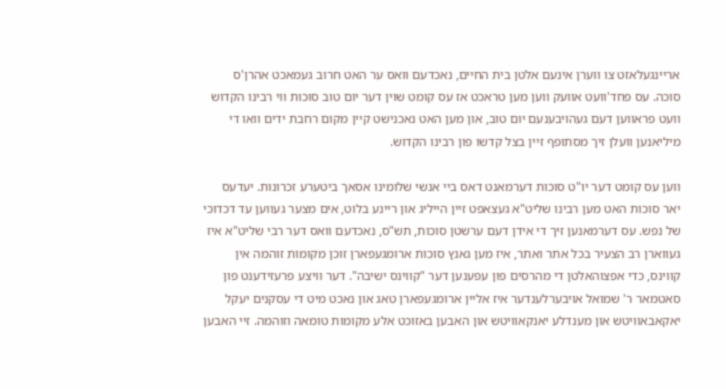אריינגעלאזט צו ווערן אינעם אלטן בית החיים, נאכדעם וואס ער האט חרוב געמאכט אהרן'ס סוכה. עס פחד'וועט אוועק ווען מען טראכט אז עס קומט שוין דער יום טוב סוכות ווי רבינו הקדוש וועט פראווען דעם געהויבענעם יום טוב, און מען האט נאכנישט קיין מקום רחבת ידים וואו די מיליאנען וועלן זיך מסתופף זיין בצל קדשו פון רבינו הקדוש.

ווען עס קומט דער יו"ט סוכות דערמאנט דאס ביי אנשי שלומינו אסאך ביטערע זכרונות. יעדעס יאר סוכות האט מען רבינו שליט"א געצאפט זיין הייליג און ריינע בלוט, אים מצער געווען עד דכדוכי של נפש. עס דערמאנען זיך די אידן דעם ערשטן סוכות, תש"ס, נאכדעם וואס דער רבי שליט"א איז געווארן רב הצעיר בכל אתר ואתר, איז מען גאנץ סוכות ארומגעפארן זוכן מקומות זוהמה אין קווינס, כדי אפצוהאלטן די מהרסים פון עפענען דער "קווינס ישיבה". דער וויצע פרעזידענט פון סאטמאר ר' שמואל אויבערלענדער איז אליין ארומגעפארן טאג און נאכט מיט די עסקנים יעקל יאקאבאוויטש און מענדלע יאנקאוויטש און האבען באזוכט אלע מקומות טומאה וזוהמה. זיי האבען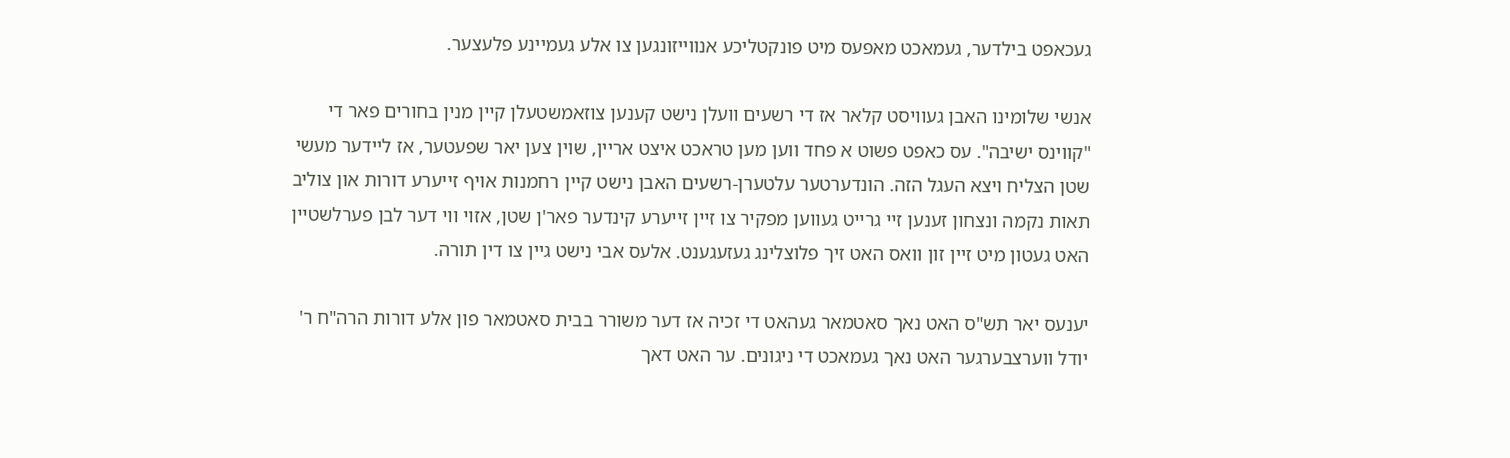געכאפט בילדער, געמאכט מאפעס מיט פונקטליכע אנווייזונגען צו אלע געמיינע פלעצער.

אנשי שלומינו האבן געוויסט קלאר אז די רשעים וועלן נישט קענען צוזאמשטעלן קיין מנין בחורים פאר די "קווינס ישיבה". עס כאפט פשוט א פחד ווען מען טראכט איצט אריין, שוין צען יאר שפעטער, אז ליידער מעשי שטן הצליח ויצא העגל הזה. הונדערטער עלטערן-רשעים האבן נישט קיין רחמנות אויף זייערע דורות און צוליב תאות נקמה ונצחון זענען זיי גרייט געווען מפקיר צו זיין זייערע קינדער פאר'ן שטן, אזוי ווי דער לבן פערלשטיין האט געטון מיט זיין זון וואס האט זיך פלוצלינג געזעגענט. אלעס אבי נישט גיין צו דין תורה.

יענעס יאר תש"ס האט נאך סאטמאר געהאט די זכיה אז דער משורר בבית סאטמאר פון אלע דורות הרה"ח ר' יודל ווערצבערגער האט נאך געמאכט די ניגונים. ער האט דאך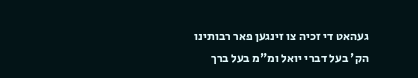געהאט די זכיה צו זינגען פאר רבותינו הק' בעל דברי יואל ומ"מ בעל ברך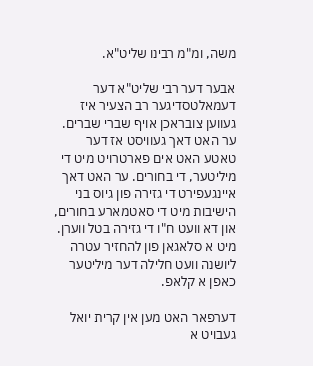משה, ומ"מ רבינו שליט"א.

אבער דער רבי שליט"א דער דעמאלטסדיגער רב הצעיר איז געווען צובראכן אויף שברי שברים. ער האט דאך געוויסט אז דער טאטע האט אים פארטרויט מיט די מיליטער, די בחורים. ער האט דאך איינגעפירט די גזירה פון גיוס בני הישיבות מיט די סאטמארע בחורים, און דא וועט ח"ו די גזירה בטל ווערן. מיט א סלאגאן פון להחזיר עטרה ליושנה וועט חלילה דער מיליטער כאפן א קלאפ.

דערפאר האט מען אין קרית יואל געבויט א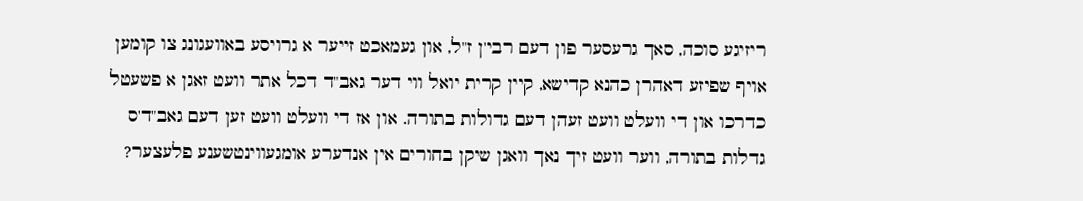ריזיגע סוכה, סאך גרעסער פון דעם רבי'ן ז"ל, און געמאכט זייער א גרויסע באוועגונג צו קומען אויף שפיזע דאהרן כהנא קדישא, קיין קרית יואל ווי דער גאב"ד דכל אתר וועט זאגן א פשעטל כדרכו און די וועלט וועט זעהן דעם גדולות בתורה. און אז די וועלט וועט זען דעם גאב"ד'ס גדלות בתורה, ווער וועט זיך נאך וואגן שיקן בחורים אין אנדערע אומגעווינטשענע פלעצער?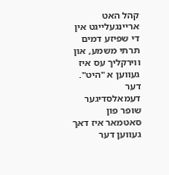קהל האט אריינגעלייגט אין די שפיזע דמים תרתי משמע, און ווירקליך עס איז געווען א "היט". דער דעמאלסדיגער שופר פון סאטמאר איז דאך געווען דער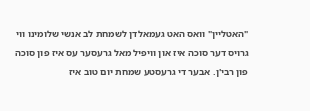"האטליין" וואס האט געמאלדן לשמחת לב אנשי שלומינו ווי גרויס דער סוכה איז און וויפיל מאל גרעסער עס איז פון סוכה פון רבי'ן. אבער די גרעסטע שמחת יום טוב איז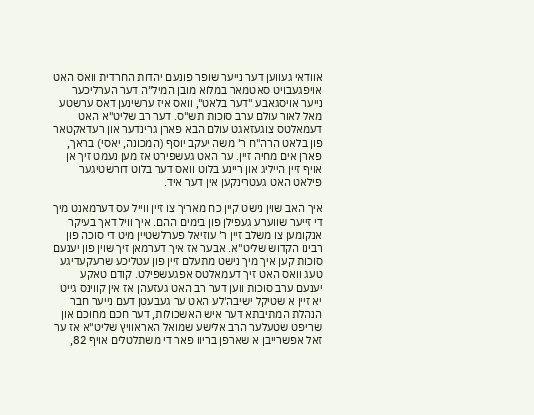אוודאי געווען דער נייער שופר פונעם יהדות החרדית וואס האט אויפגעבויט סאטמאר במלוא מובן המיל"ה דער הערליכער נייער אויסגאבע "דער בלאט", וואס איז ערשינען דאס ערשטע מאל לאור עולם ערב סוכות תש"ס. דער רב שליט"א האט דעמאלטס צוגעזאגט עולם הבא פארן גרינדער און רעדאקטאר פון בלאט הרה"ח ר' משה יעקב יוסף (המכונה, יאסי) בראך, פארן אים מחיה זיין. ער האט געשפירט אז מען נעמט זיך אן אויף זיין הייליג און ריינע בלוט וואס דער בלוט דורשטיגער פילאט האט געטרינקען אין דער איד.

איך האב שוין נישט קיין כח מאריך צו זיין ווייל עס דערמאנט מיך די זייער שווערע געפילן פון בימים ההם. איך וויל דאך בעיקר אנקומען צו משלב זיין ר' עוזיאל פערלשטיין מיט די סוכה פון רבינו הקדוש שליט"א. אבער אז איך דערמאן זיך שוין פון יענעם סוכות קען איך מיך נישט מתעלם זיין פון עטליכע שרעקעדיגע טעג וואס האט זיך דעמאלטס אפגעשפילט. קודם טאקע יענעם ערב סוכות ווען דער רב האט געזעהן אז אין קווינס גייט יא זיין א שטיקל ישיבה'לע האט ער געבעטן דעם נייער חבר הנהלת המתיבתא דער איש האשכולות, דער חכם מחוכם און שריפט שטעלער הרב אלישע שמואל האראוויץ שליט"א אז ער זאל אפשרייבן א שארפן בריוו פאר די משתלטלים אויף 82,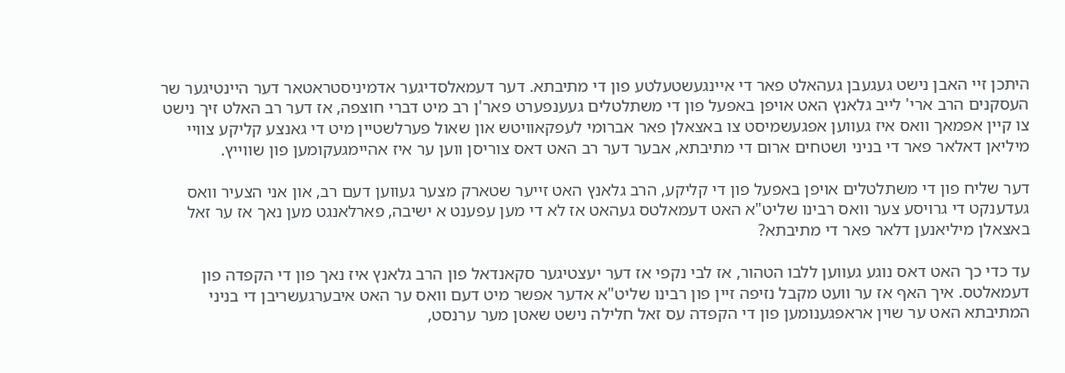היתכן זיי האבן נישט געגעבן געהאלט פאר די איינגעשטעלטע פון די מתיבתא. דער דעמאלסדיגער אדמיניסטראטאר דער היינטיגער שר העסקנים הרב ארי' לייב גלאנץ האט אויפן באפעל פון די משתלטלים געענפערט פאר'ן רב מיט דברי חוצפה, אז דער רב האלט זיך נישט צו קיין אפמאך וואס איז געווען אפגעשמיסט צו באצאלן פאר אברומי לעפקאוויטש און שאול פערלשטיין מיט די גאנצע קליקע צוויי מיליאן דאלאר פאר די בניני ושטחים ארום די מתיבתא, אבער דער רב האט דאס צוריסן ווען ער איז אהיימגעקומען פון שווייץ.

דער שליח פון די משתלטלים אויפן באפעל פון די קליקע, הרב גלאנץ האט זייער שטארק מצער געווען דעם רב, און אני הצעיר וואס געדענקט די גרויסע צער וואס רבינו שליט"א האט דעמאלטס געהאט אז לא די מען עפענט א ישיבה, פארלאנגט מען נאך אז ער זאל באצאלן מיליאנען דלאר פאר די מתיבתא?

עד כדי כך האט דאס נוגע געווען ללבו הטהור, אז לבי נקפי אז דער יעצטיגער סקאנדאל פון הרב גלאנץ איז נאך פון די הקפדה פון דעמאלטס. איך האף אז ער וועט מקבל נזיפה זיין פון רבינו שליט"א אדער אפשר מיט דעם וואס ער האט איבערגעשריבן די בניני המתיבתא האט ער שוין אראפגענומען פון די הקפדה עס זאל חלילה נישט שאטן מער ערנסט,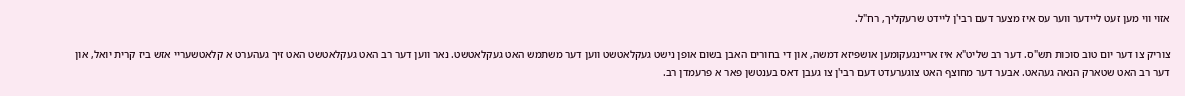אזוי ווי מען זעט ליידער ווער עס איז מצער דעם רבי'ן ליידט שרעקליך, רח"ל.

צוריק צו דער יום טוב סוכות תש"ס. דער רב שליט"א איז אריינגעקומען אושפיזא דמשה, און די בחורים האבן בשום אופן נישט געקלאטשט ווען דער משתמש האט געקלאטשט. נאר ווען דער רב האט געקלאטשט האט זיך געהערט א קלאטשעריי אזש ביז קרית יואל, און דער רב האט שטארק הנאה געהאט. אבער דער מחוצף האט צוגערעדט דעם רבי'ן צו געבן דאס בענטשן פאר א פרעמדן רב.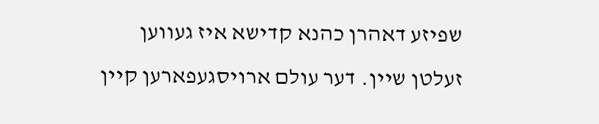שפיזע דאהרן כהנא קדישא איז געווען זעלטן שיין. דער עולם ארויסגעפארען קיין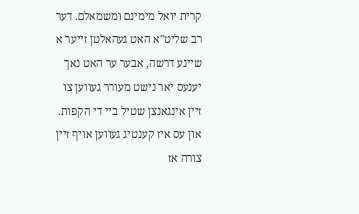קרית יואל מימינם ומשמאלם. דער רב שליט"א האט געהאלטן זייער א שיינע דרשה, אבער ער האט נאך יענעס יאר נישט מעורר געווען צו זיין אינגאנצן שטיל ביי די הקפות. און עס איז קענטיג געווען אויף זיין צורה אז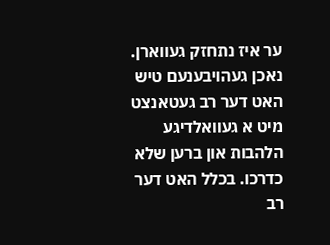ער איז נתחזק געווארן. נאכן געהויבענעם טיש האט דער רב געטאנצט מיט א געוואלדיגע הלהבות און ברען שלא כדרכו. בכלל האט דער רב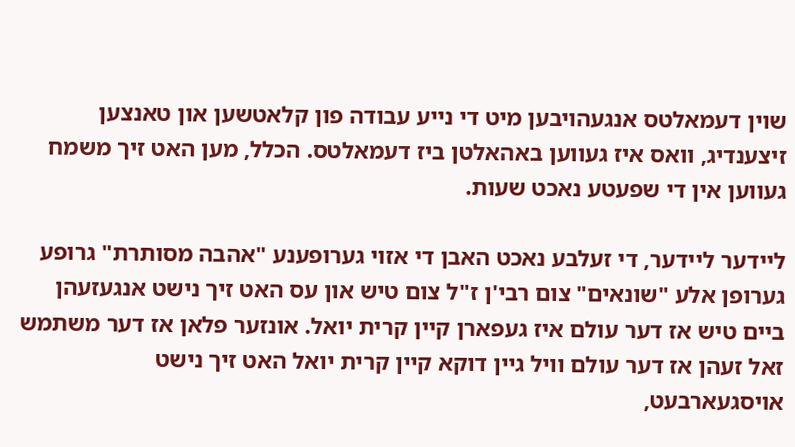שוין דעמאלטס אנגעהויבען מיט די נייע עבודה פון קלאטשען און טאנצען זיצענדיג, וואס איז געווען באהאלטן ביז דעמאלטס. הכלל, מען האט זיך משמח געווען אין די שפעטע נאכט שעות.

ליידער ליידער, די זעלבע נאכט האבן די אזוי גערופענע "אהבה מסותרת" גרופע גערופן אלע "שונאים" צום רבי'ן ז"ל צום טיש און עס האט זיך נישט אנגעזעהן ביים טיש אז דער עולם איז געפארן קיין קרית יואל. אונזער פלאן אז דער משתמש זאל זעהן אז דער עולם וויל גיין דוקא קיין קרית יואל האט זיך נישט אויסגעארבעט,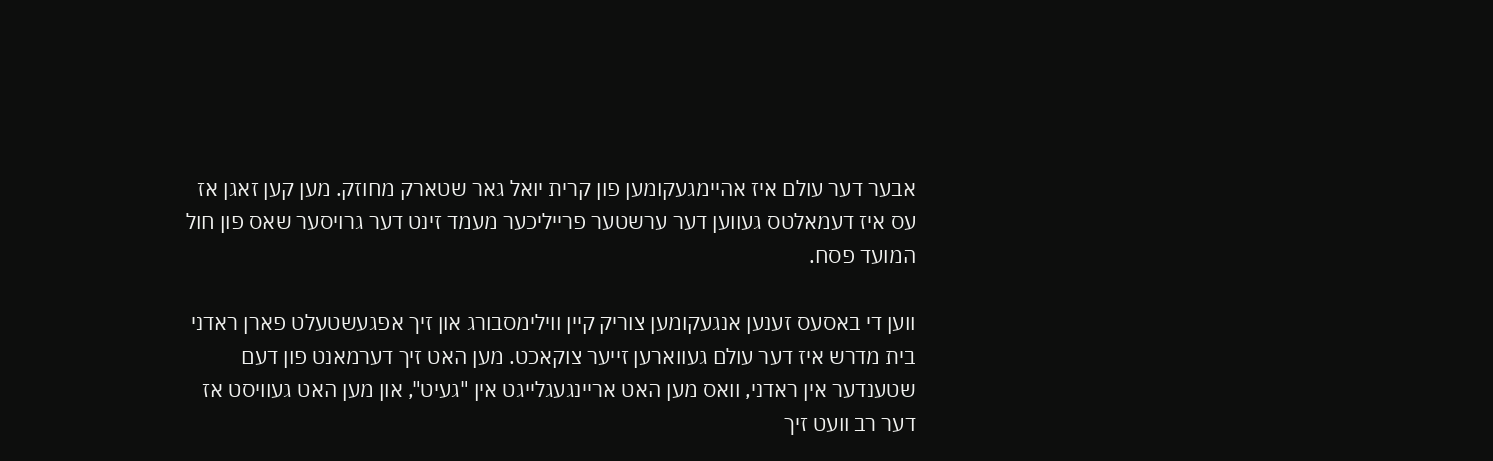אבער דער עולם איז אהיימגעקומען פון קרית יואל גאר שטארק מחוזק. מען קען זאגן אז עס איז דעמאלטס געווען דער ערשטער פרייליכער מעמד זינט דער גרויסער שאס פון חול המועד פסח.

ווען די באסעס זענען אנגעקומען צוריק קיין ווילימסבורג און זיך אפגעשטעלט פארן ראדני בית מדרש איז דער עולם געווארען זייער צוקאכט. מען האט זיך דערמאנט פון דעם שטענדער אין ראדני, וואס מען האט אריינגעגלייגט אין "געיט", און מען האט געוויסט אז דער רב וועט זיך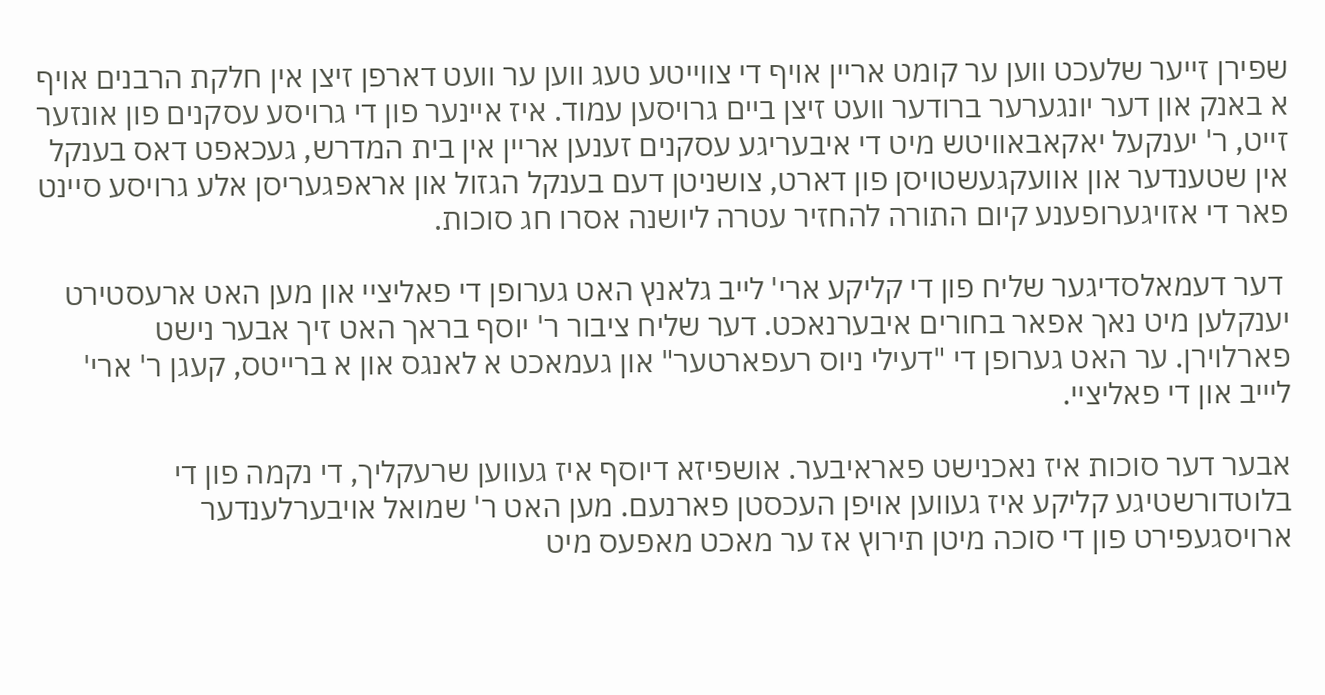שפירן זייער שלעכט ווען ער קומט אריין אויף די צווייטע טעג ווען ער וועט דארפן זיצן אין חלקת הרבנים אויף א באנק און דער יונגערער ברודער וועט זיצן ביים גרויסען עמוד. איז איינער פון די גרויסע עסקנים פון אונזער זייט, ר' יענקעל יאקאבאוויטש מיט די איבעריגע עסקנים זענען אריין אין בית המדרש, געכאפט דאס בענקל אין שטענדער און אוועקגעשטויסן פון דארט, צושניטן דעם בענקל הגזול און אראפגעריסן אלע גרויסע סיינט פאר די אזויגערופענע קיום התורה להחזיר עטרה ליושנה אסרו חג סוכות.

 דער דעמאלסדיגער שליח פון די קליקע ארי' לייב גלאנץ האט גערופן די פאליציי און מען האט ארעסטירט יענקלען מיט נאך אפאר בחורים איבערנאכט. דער שליח ציבור ר' יוסף בראך האט זיך אבער נישט פארלוירן. ער האט גערופן די "דעילי ניוס רעפארטער" און געמאכט א לאנגס און א ברייטס, קעגן ר' ארי' ליייב און די פאליציי.

אבער דער סוכות איז נאכנישט פאראיבער. אושפיזא דיוסף איז געווען שרעקליך, די נקמה פון די בלוטדורשטיגע קליקע איז געווען אויפן העכסטן פארנעם. מען האט ר' שמואל אויבערלענדער ארויסגעפירט פון די סוכה מיטן תירוץ אז ער מאכט מאפעס מיט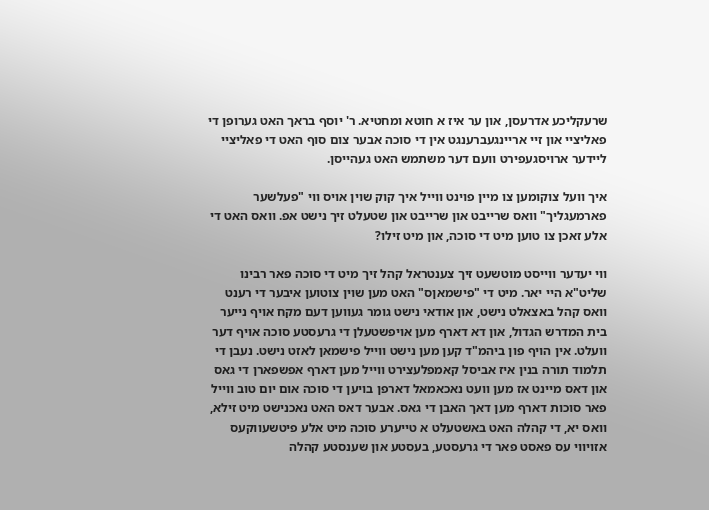שרעקליכע אדרעסן, און ער איז א חוטא ומחטיא. ר' יוסף בראך האט גערופן די פאליציי און זיי אריינגעברענגט אין די סוכה אבער צום סוף האט די פאליציי ליידער ארויסגעפירט וועם דער משתמש האט געהייסן.

איך וועל צוקומען צו מיין פוינט ווייל איך קוק שוין אויס ווי "פעלשער פארמעגליך" וואס שרייבט און שרייבט און שטעלט זיך נישט אפ. וואס האט די אלע זאכן צו טוען מיט די סוכה, און מיט זילו?

ווי יעדער ווייסט מוטשעט זיך צענטראל קהל זיך מיט די סוכה פאר רבינו שליט"א היי יאר. מיט די "פישמאןס" האט מען שוין צוטוען איבער די רענט וואס קהל באצאלט נישט, און אודאי נישט גומר געווען דעם מקח אויף נייער בית המדרש הגדול, און דא דארף מען אויפשטעלן די גרעסטע סוכה אויף דער וועלט. אין הויף פון ביהמ"ד קען מען נישט ווייל פישמאן לאזט נישט. נעבן די תלמוד תורה בנין איז אביסל קאמפלעצירט ווייל מען דארף אפשפארן די גאס און דאס מיינט אז מען וועט נאכאמאל דארפן בויען די סוכה אום יום טוב ווייל פאר סוכות דארף מען דאך האבן די גאס. אבער דאס האט נאכנישט מיט זילא, וואס יא, די קהלה האט באשטעלט א טייערע סוכה מיט אלע פיטשעווקעס אזויווי עס פאסט פאר די גרעסטע, בעסטע און שענסטע קהלה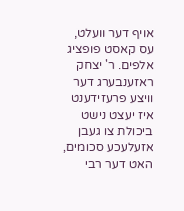אויף דער וועלט, עס קאסט פופציג אלפים. ר' יצחק ראזענבערג דער וויצע פרעזידענט איז יעצט נישט ביכולת צו געבן אזעלעכע סכומים, האט דער רבי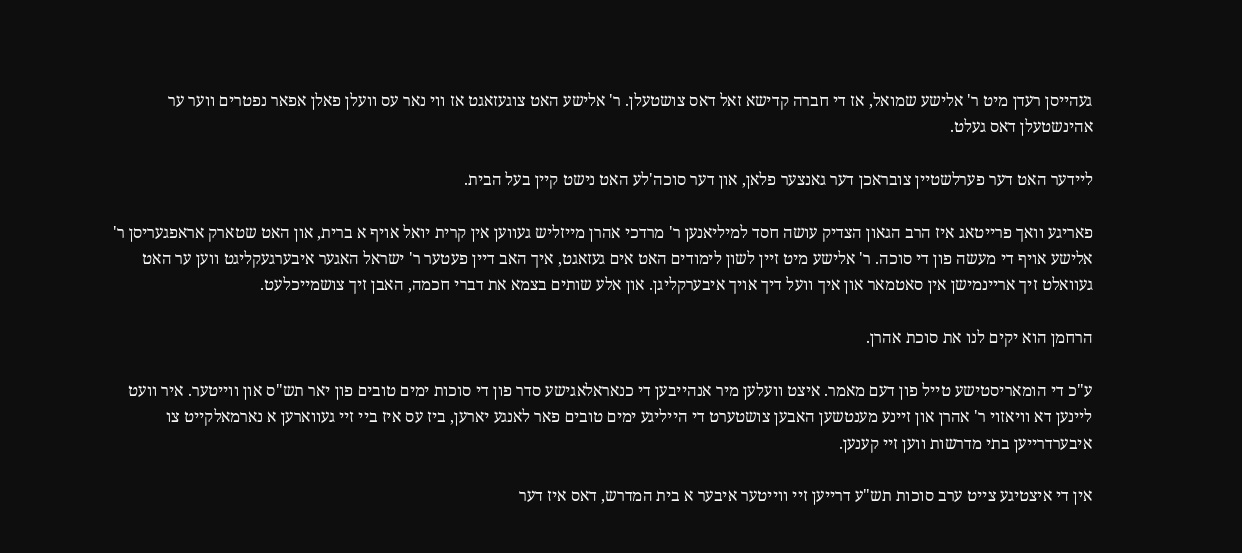געהייסן רעדן מיט ר' אלישע שמואל, אז די חברה קדישא זאל דאס צושטעלן. ר' אלישע האט צוגעזאגט אז ווי נאר עס וועלן פאלן אפאר נפטרים ווער ער אהינשטעלן דאס געלט.

ליידער האט דער פערלשטיין צובראכן דער גאנצער פלאן, און דער סוכה'לע האט נישט קיין בעל הבית.

פאריגע וואך פרייטאג איז הרב הגאון הצדיק עושה חסד למיליאנען ר' מרדכי אהרן מייזליש געווען אין קרית יואל אויף א ברית, און האט שטארק אראפגעריסן ר' אלישע אויף די מעשה פון די סוכה. ר' אלישע מיט זיין לשון לימודים האט אים געזאגט, איך האב דיין פעטער ר' ישראל האגער איבערגעקליגט ווען ער האט געוואלט זיך אריינמישן אין סאטמאר און איך וועל דיך אויך איבערקליגן. און אלע שותים בצמא את דברי חכמה, האבן זיך צושמייכלעט.

הרחמן הוא יקים לנו את סוכת אהרן.

ע"כ די הומאריסטישע טייל פון דעם מאמר. איצט וועלען מיר אנהייבען די כנאראלאגישע סדר פון די סוכות ימים טובים פון יאר תש"ס און ווייטער. איר וועט ליינען דא וויאזוי ר' אהרן און זיינע מענטשען האבען צושטערט די הייליגע ימים טובים פאר לאנגע יארען, ביז עס איז ביי זיי געווארען א נארמאלקייט צו איבערדרייען בתי מדרשות ווען זיי קענען.

אין די איצטיגע צייט ערב סוכות תש"ע דרייען זיי ווייטער איבער א בית המדרש, דאס איז דער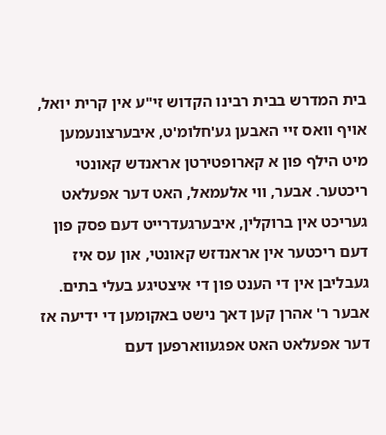בית המדרש בבית רבינו הקדוש זי"ע אין קרית יואל, אויף וואס זיי האבען גע'חלומ'ט, איבערצונעמען מיט הילף פון א קארופטירטן אראנדש קאונטי ריכטער. אבער, ווי אלעמאל, האט דער אפעלאט געריכט אין ברוקלין, איבערגעדרייט דעם פסק פון דעם ריכטער אין אראנדזש קאונטי, און עס איז געבליבן אין די הענט פון די איצטיגע בעלי בתים. אבער ר' אהרן קען דאך נישט באקומען די ידיעה אז דער אפעלאט האט אפגעווארפען דעם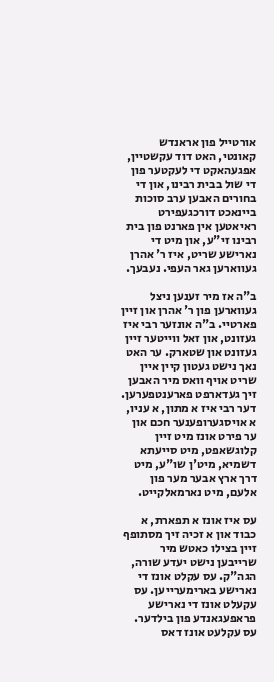אורטייל פון אראנדש קאונטי, האט דוד עקשטיין, אפגעהאקט די לעקטער פון די שול בבית רבינו, און די בחורים האבען ערב סוכות ביינאכט דורכגעפירט ראיאטען אין פארנט פון בית רבינו זי"ע, און מיט די נארישע שריט, איז ר' אהרן געווארען גאר העפי. נעבעך.

ב"ה אז מיר זענען ניצל געווארען פון ר' אהרן און זיין פארטיי. ב"ה אונזער רבי איז געזונט, און זאל ווייטער זיין געזונט און שטארק. ער האט נאך נישט געטון קיין איין שריט אויף וואס מיר האבען זיך געדארפט פארענטפערען. דער רבי איז א מתון, א עניו, א אויסגערופענער חכם און ער פירט אונז מיט זיין קלוגשאפט, מיט סייעתא דשמיא, מיט'ן שו"ע, מיט דרך ארץ אבער מער פון אלעם, מיט נארמאלקייט.

עס איז אונז א תפארת, א כבוד און א זכיה זיך מסתופף זיין בצילו כאטש מיר שרייבען נישט יעדע שורה, הגה"ק. עס עקלט אונז די נארישע בארימערייען. עס עקעלט אונז די נארישע פראפעגאנדע פון בילדער. עס עקלעט אונז דאס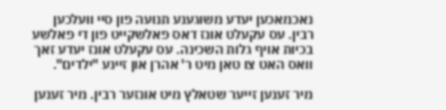נאכמאכען יעדע משוגענע תנועה פון סיי וועלכען רבין. עס עקעלט אונז דאס פאלשקייט פון די פאלשע בכיות אויף גלות השכינה. עס עקעלט אונז יעדע זאך וואס האט צו טאן מיט ר' אהרן און זיינע "ילדים".

מיר זענען זייער שטאלץ מיט אונזער רבין. מיר זענען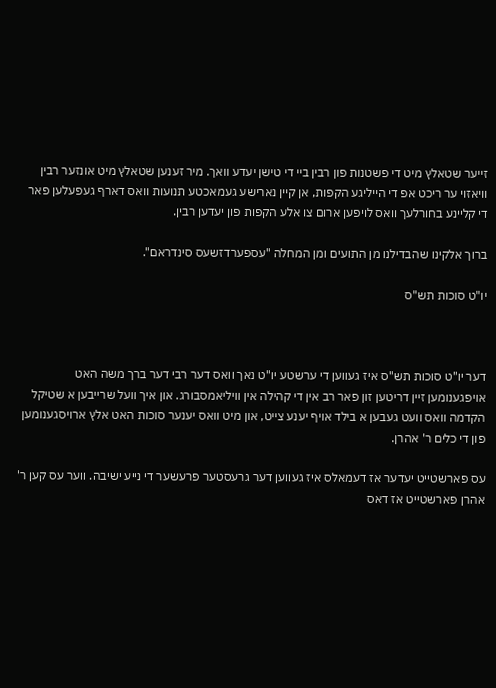זייער שטאלץ מיט די פשטנות פון רבין ביי די טישן יעדע וואך. מיר זענען שטאלץ מיט אונזער רבין וויאזוי ער ריכט אפ די הייליגע הקפות, אן קיין נארישע געמאכטע תנועות וואס דארף געפעלען פאר די קליינע בחורלעך וואס לויפען ארום צו אלע הקפות פון יעדען רבין.

ברוך אלקינו שהבדילנו מן התועים ומן המחלה "עספערדזשעס סינדראם".

יו"ט סוכות תש"ס



דער יו"ט סוכות תש"ס איז געווען די ערשטע יו"ט נאך וואס דער רבי דער ברך משה האט אויפגענומען זיין דריטען זון פאר רב אין די קהילה אין וויליאמסבורג. און איך וועל שרייבען א שטיקל הקדמה וואס וועט געבען א בילד אויף יענע צייט, און מיט וואס יענער סוכות האט אלץ ארויסגענומען פון די כלים ר' אהרן.

עס פארשטייט יעדער אז דעמאלס איז געווען דער גרעסטער פרעשער די נייע ישיבה. ווער עס קען ר' אהרן פארשטייט אז דאס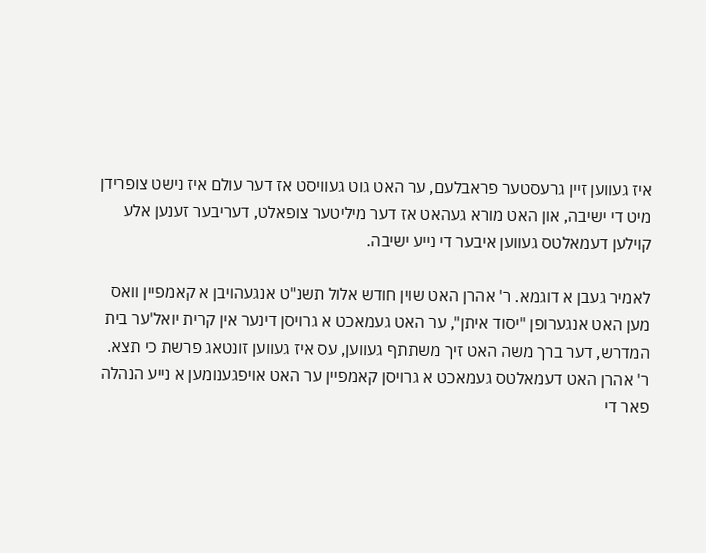איז געווען זיין גרעסטער פראבלעם, ער האט גוט געוויסט אז דער עולם איז נישט צופרידן מיט די ישיבה, און האט מורא געהאט אז דער מיליטער צופאלט, דעריבער זענען אלע קוילען דעמאלטס געווען איבער די נייע ישיבה.

לאמיר געבן א דוגמא. ר' אהרן האט שוין חודש אלול תשנ"ט אנגעהויבן א קאמפיין וואס מען האט אנגערופן "יסוד איתן", ער האט געמאכט א גרויסן דינער אין קרית יואל'ער בית המדרש, דער ברך משה האט זיך משתתף געווען, עס איז געווען זונטאג פרשת כי תצא. ר' אהרן האט דעמאלטס געמאכט א גרויסן קאמפיין ער האט אויפגענומען א נייע הנהלה פאר די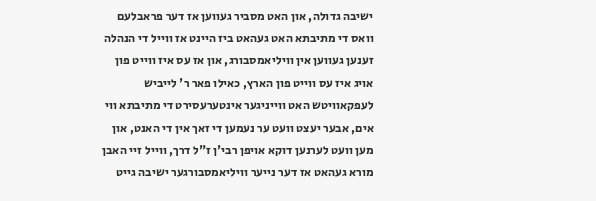ישיבה גדולה, און האט מסביר געווען אז דער פראבלעם וואס די מתיבתא האט געהאט ביז היינט אז ווייל די הנהלה זענען געווען אין וויליאמסבורג, און אז עס איז ווייט פון אויג איז עס ווייט פון הארץ, כאילו פאר ר' לייביש לעפקאוויטש האט ווייניגער אינטערעסירט די מתיבתא ווי אים, אבער יעצט וועט ער נעמען די זאך אין די האנט, און מען וועט לערנען דוקא אויפן רבי'ן ז"ל דרך, ווייל זיי האבן מורא געהאט אז דער נייער וויליאמסבורגער ישיבה גייט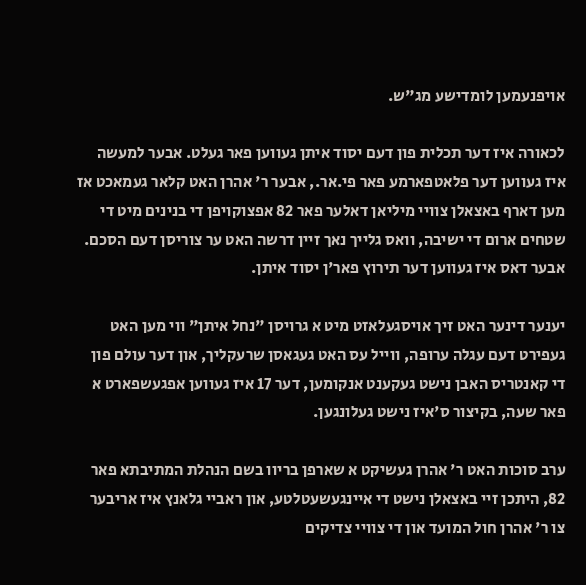אויפנעמען לומדישע מג"ש.

לכאורה איז דער תכלית פון דעם יסוד איתן געווען פאר געלט. אבער למעשה איז געווען דער פלאטפארמע פאר פי.אר., אבער ר' אהרן האט קלאר געמאכט אז מען דארף באצאלן צוויי מיליאן דאלער פאר 82 אפצוקויפן די בנינים מיט די שטחים ארום די ישיבה, וואס גלייך נאך זיין דרשה האט ער צוריסן דעם הסכם. אבער דאס איז געווען דער תירוץ פאר'ן יסוד איתן.

יענער דינער האט זיך אויסגעלאזט מיט א גרויסן "נחל איתן" ווי מען האט געפירט דעם עגלה ערופה, ווייל עס האט געגאסן שרעקליך, און דער עולם פון די קאנטריס האבן נישט געקענט אנקומען, דער 17 איז געווען אפגעשפארט א פאר שעה, בקיצור ס'איז נישט געלונגען.

ערב סוכות האט ר' אהרן געשיקט א שארפן בריוו בשם הנהלת המתיבתא פאר 82, היתכן זיי באצאלן נישט די איינגעשעטלטע, און ראביי גלאנץ איז אריבער צו ר' אהרן חול המועד און די צוויי צדיקים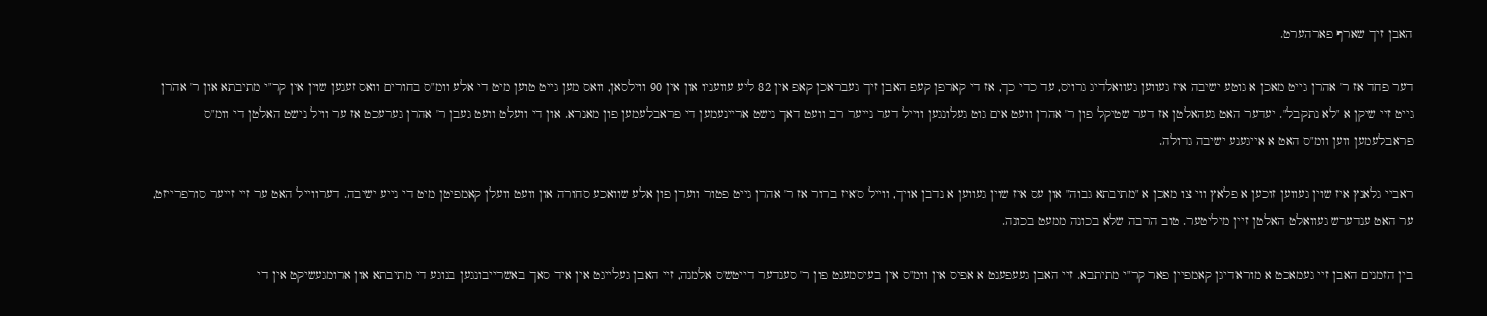האבן זיך שארף פארהערט.

דער פחד אז ר' אהרן גייט מאכן א גוטע ישיבה איז געווען געוואלדיג גרויס, עד כדי כך, אז די קארפן קעפ האבן זיך געבראכן קאפ אין 82 ליע עוועניו און אין 90 ווילסאן, וואס מען גייט טוען מיט די אלע וומ"ס בחורים וואס זענען שוין אין קר"י מתיבתא און ר' אהרן גייט זיי שיקן א "לא נתקבל". יעדער האט געהאלטן אז דער שטיקל פון ר' אהרן וועט אים גוט געלונגען ווייל דער נייער רב וועט דאך נישט אריינעמען די פראבלעמען פון מאנרא. און די וועלט וועט געבן ר' אהרן גערעכט אז ער וויל נישט האלטן די וומ"ס פראבלעמען ווען וומ"ס האט א אייגענע ישיבה גדולה.

ראביי גלאנץ איז שוין געווען זוכען א פלאץ ווי צו מאכן א "מתיבתא גבוה" און עס איז שוין געווען א נדבן אויך, ווייל ס'איז ברור אז ר' אהרן גייט פטור ווערן פון אלע שוואכע סחורה און וועט וועלן קאמפיטן מיט די נייע ישיבה. דערווייל האט ער זיי זייער סורפרייזט, ער האט ענדערש געוואלט האלטן זיין מיליטער. טוב הרבה שלא בכונה ממעט בכונה.

בין הזמנים האבן זיי געמאכט א מורא'דיגן קאמפיין פאר קר"י מתיתבא. זיי האבן געעפענט א אפיס אין וומ"ס אין בעיסמענט פון ר' סענדער דייטש'ס אלמנה, זיי האבן געלייגט אין איד סאך באשרייבונגען בנוגע די מתיבתא און ארומגעשיקט אין די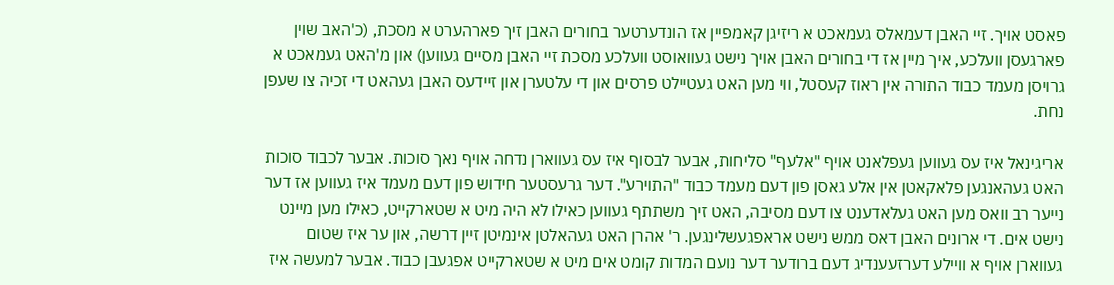פאסט אויך. זיי האבן דעמאלס געמאכט א ריזיגן קאמפיין אז הונדערטער בחורים האבן זיך פארהערט א מסכת, (כ'האב שוין פארגעסן וועלכע, איך מיין אז די בחורים האבן אויך נישט געוואוסט וועלכע מסכת זיי האבן מסיים געווען) און מ'האט געמאכט א גרויסן מעמד כבוד התורה אין ראוז קעסטל, ווי מען האט געטיילט פרסים און די עלטערן און זיידעס האבן געהאט די זכיה צו שעפן נחת.

אריגינאל איז עס געווען געפלאנט אויף "אלעף" סליחות, אבער לבסוף איז עס געווארן נדחה אויף נאך סוכות. אבער לכבוד סוכות האט געהאנגען פלאקאטן אין אלע גאסן פון דעם מעמד כבוד "התוירע". דער גרעסטער חידוש פון דעם מעמד איז געווען אז דער נייער רב וואס מען האט געלאדענט צו דעם מסיבה, האט זיך משתתף געווען כאילו לא היה מיט א שטארקייט, כאילו מען מיינט נישט אים. די ארונים האבן דאס ממש נישט אראפגעשלינגען. ר' אהרן האט געהאלטן אינמיטן זיין דרשה, און ער איז שטום געווארן אויף א וויילע דערזעענדיג דעם ברודער דער נועם המדות קומט אים מיט א שטארקייט אפגעבן כבוד. אבער למעשה איז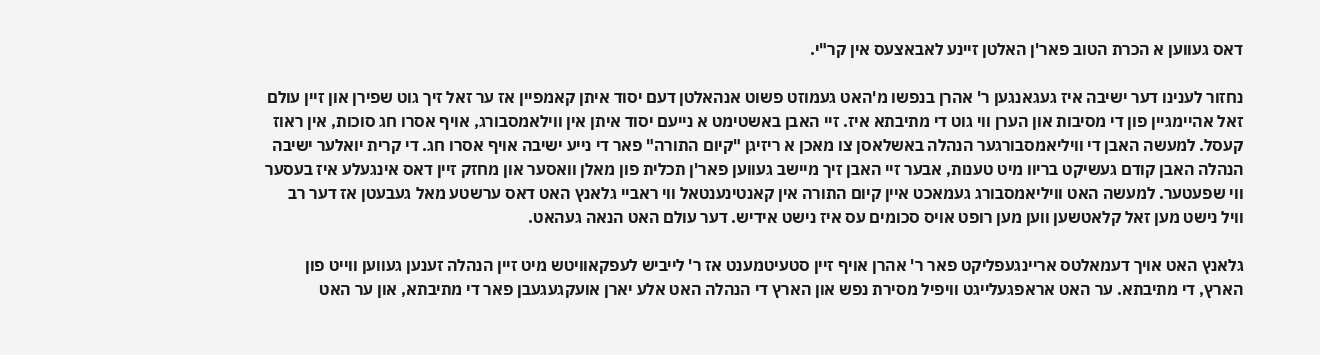דאס געווען א הכרת הטוב פאר'ן האלטן זיינע לאבאצעס אין קר"י.

נחזור לענינו דער ישיבה איז געגאנגען ר' אהרן בנפשו מ'האט געמוזט פשוט אנהאלטן דעם יסוד איתן קאמפיין אז ער זאל זיך גוט שפירן און זיין עולם זאל אהיימגיין פון די מסיבות און הערן ווי גוט די מתיבתא איז. זיי האבן באשטימט א נייעם יסוד איתן אין ווילאמסבורג, אויף אסרו חג סוכות, אין ראוז קעסל. למעשה האבן די וויליאמסבורגער הנהלה באשלאסן צו מאכן א ריזיגן "קיום התורה" פאר די נייע ישיבה אויף אסרו חג. די קרית יואלער ישיבה הנהלה האבן קודם געשיקט בריוו מיט טענות, אבער זיי האבן זיך מיישב געווען פאר'ן תכלית פון מאלן וואסער און מחזק זיין דאס אינגעלע איז בעסער ווי שפעטער. למעשה האט וויליאמסבורג געמאכט איין קיום התורה אין קאנטינענטאל ווי ראביי גלאנץ האט דאס ערשטע מאל געבעטן אז דער רב וויל נישט מען זאל קלאטשען ווען מען רופט אויס סכומים עס איז נישט אידיש. דער עולם האט הנאה געהאט.

גלאנץ האט אויך דעמאלטס אריינגעפליקט פאר ר' אהרן אויף זיין סטעיטמענט אז ר' לייביש לעפקאוויטש מיט זיין הנהלה זענען געווען ווייט פון הארץ, די מתיבתא. ער האט אראפגעלייגט וויפיל מסירת נפש און הארץ די הנהלה האט אלע יארן אועקגעגעבן פאר די מתיבתא, און ער האט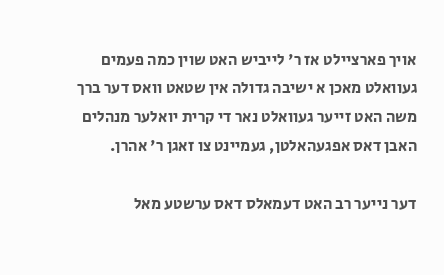אויך פארציילט אז ר' לייביש האט שוין כמה פעמים געוואלט מאכן א ישיבה גדולה אין שטאט וואס דער ברך משה האט זייער געוואלט נאר די קרית יואלער מנהלים האבן דאס אפגעהאלטן, געמיינט צו זאגן ר' אהרן.

דער נייער רב האט דעמאלס דאס ערשטע מאל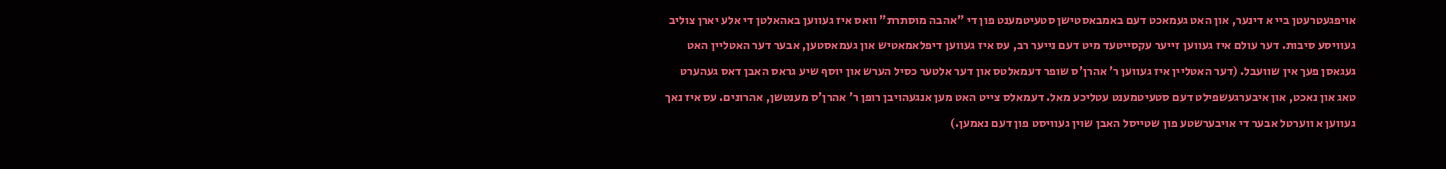אויפגעטרעטן ביי א דינער, און האט געמאכט דעם באמבאסטישן סטעיטמענט פון די "אהבה מוסתרת" וואס איז געווען באהאלטן די אלע יארן צוליב געוויסע סיבות. דער עולם איז געווען זייער עקסייטעד מיט דעם נייער רב, עס איז געווען דיפלאמאטיש און געמאסטען, אבער דער האטליין האט געגאסן פעך אין שוועבל. (דער האטליין איז געווען ר' אהרן'ס שופר דעמאלטס און דער אלטער כסיל הערש און יוסף שיע גראס האבן דאס געהערט טאג און נאכט, און איבערגעשפילט דעם סטעיטמענט עטליכע מאל. דעמאלס צייט האט מען אנגעהויבן רופן ר' אהרן'ס מענטשן, אהרונים. עס איז נאך געווען א ווערטל אבער די אויבערשטע פון שטייסל האבן שוין געוויסט פון דעם נאמען.)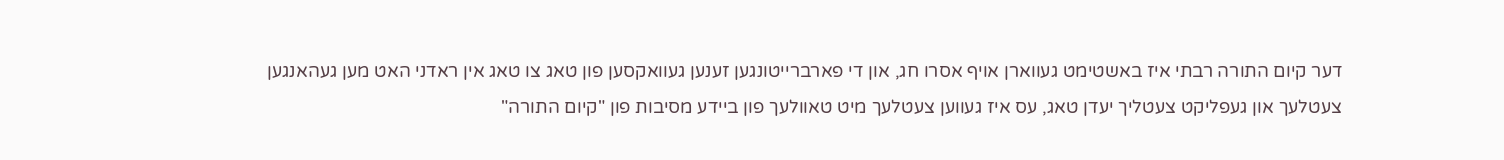דער קיום התורה רבתי איז באשטימט געווארן אויף אסרו חג, און די פארברייטונגען זענען געוואקסען פון טאג צו טאג אין ראדני האט מען געהאנגען צעטלעך און געפליקט צעטליך יעדן טאג, עס איז געווען צעטלעך מיט טאוולעך פון ביידע מסיבות פון "קיום התורה"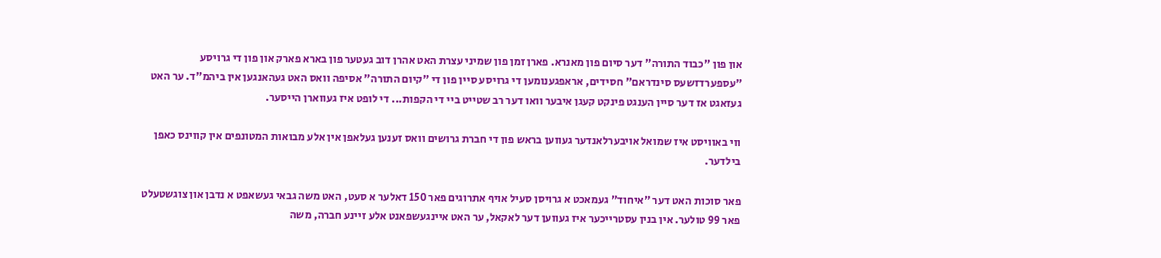און פון "כבוד התורה" דער סיום פון מאנרא. פארן זמן פון שמיני עצרת האט אהרן דוב געטער פון בארא פארק און פון די גרויסע "עספערדזשעס סינדראם" חסידים, אראפגענומען די גרויסע סיין פון די "קיום התורה" אסיפה וואס האט געהאנגען אין ביהמ"ד. ער האט געזאגט אז דער סיין הענגט פינקט קעגן איבער וואו דער רב שטייט ביי די הקפות... די לופט איז געווארן הייסער.

ווי באוויסט איז שמואל אויבערלאנדער געווען בראש פון די חברת גרושים וואס זענען געלאפן אין אלע מבואות המטונפים אין קווינס כאפן בילדער.

פאר סוכות האט דער "איחוד" געמאכט א גרויסן סעיל אויף אתרוגים פאר 150 דאלער א סעט, האט משה גבאי געשאפט א נדבן און צוגשטעלט פאר 99 טולער. אין בנין עסטרייכער איז געווען דער לאקאל, ער האט איינגעשפאנט אלע זיינע חברה, משה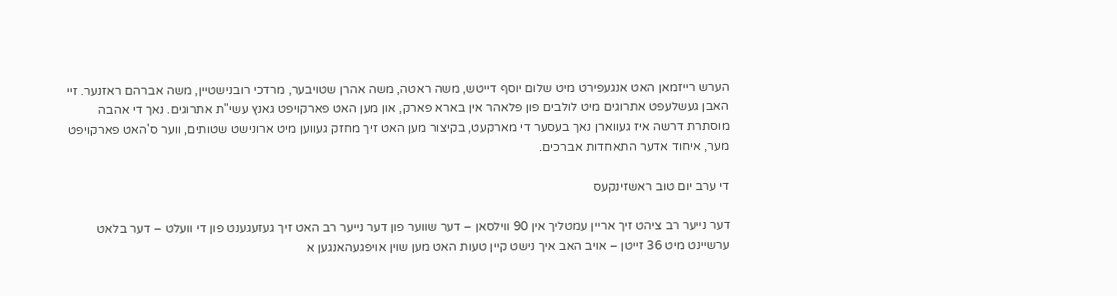הערש רייזמאן האט אנגעפירט מיט שלום יוסף דייטש, משה ראטה, משה אהרן שטויבער, מרדכי רובנישטיין, משה אברהם ראזנער. זיי האבן געשלעפט אתרוגים מיט לולבים פון פלאהר אין בארא פארק, און מען האט פארקויפט גאנץ עשי"ת אתרוגים. נאך די אהבה מוסתרת דרשה איז געווארן נאך בעסער די מארקעט, בקיצור מען האט זיך מחזק געווען מיט ארונישט שטותים, ווער ס'האט פארקויפט מער, איחוד אדער התאחדות אברכים.

די ערב יום טוב ראשזינקעס

דער נייער רב ציהט זיך אריין עמטליך אין 90 ווילסאן – דער שווער פון דער נייער רב האט זיך געזעגענט פון די וועלט – דער בלאט ערשיינט מיט 36 זייטן – אויב האב איך נישט קיין טעות האט מען שוין אויפגעהאנגען א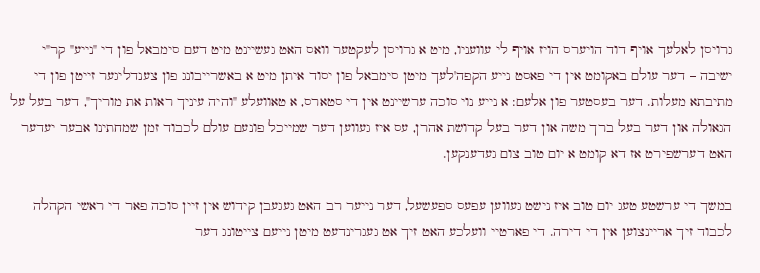גרויסן לאלעך אויף דוד הויערס הויז אויף לי עוועניו, מיט א גרויסן לעקטער וואס האט געשיינט מיט דעם סימבאל פון די "נייע" קר"י ישיבה – דער עולם באקומט אין די פאסט נייע הקפה'לעך מיטן סימבאל פון יסוד איתן מיט א באשרייבונג פון צענדליגער זייטן פון די מתיבתא מעלות. דער בעסטער פון אלעם: א נייע נוי סוכה ערשיינט אין די סטארס, א טאוועלע "והיה עיניך ראות את מוריך", דער בעל על הגאולה און דער בעל ברך משה און דער בעל קדושת אהרן, עס איז געווען דער שמייכל פונעם עולם לכבוד זמן שמחתינו אבער יעדער האט דערשפירט אז דא קומט א יום טוב צום געדענקען.

במשך די ערשטע טעג יום טוב איז נישט געווען עפעס ספעשעל, דער נייער רב האט געגעבן קידוש אין זיין סוכה פאר די ראשי הקהלה לכבוד זיך אריינצוען אין די דירה. די פארטיי וועלכע האט זיך אט געגרינדעט מיטן נייעם צייטונג דער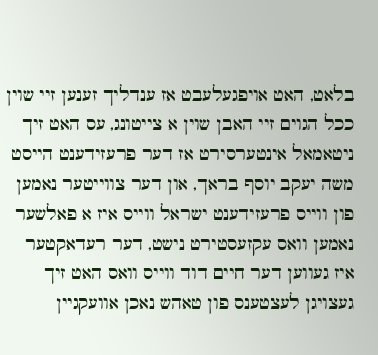בלאט, האט אויפגעלעבט אז ענדליך זענען זיי שוין ככל הגוים זיי האבן שוין א צייטונג, עס האט זיך ניטאמאל אינטערסירט אז דער פרעזידענט הייסט משה יעקב יוסף בראך, און דער צווייטער נאמען פון ווייס פרעזידענט ישראל ווייס איז א פאלשער נאמען וואס עקזעסטירט נישט, דער רעדאקטער איז געווען דער חיים דוד ווייס וואס האט זיך געצויגן לעצטענס פון טאהש נאכן אוועקגיין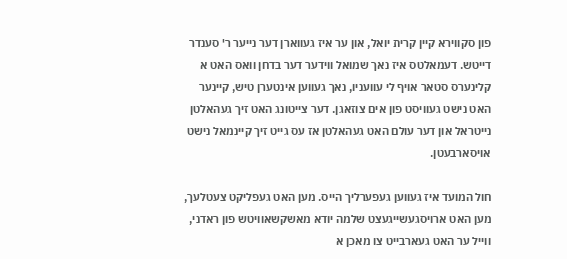פון סקווירא קיין קרית יואל, און ער איז געווארן דער נייער ר' סענדר דייטש. דעמאלטס איז נאך שמואל ווידער דער בדחן וואס האט א קלינערס סטאר אויף לי עוועניו, נאך געווען אינטערן טיש, קיינער האט נישט געוויסט פון אים צוזאגן. דער צייטונג האט זיך געהאלטן נייטראל און דער עולם האט געהאלטן אז עס גייט זיך קיינמאל נישט אויסארבעטן.

חול המועד איז געווען געפערליך הייס. מען האט געפליקט צעטלעך, מען האט ארויסגעשייגעצט שלמה יודא מאשקשאוויטש פון ראדני, ווייל ער האט געארבייט צו מאכן א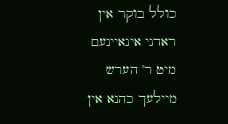כולל בוקר אין ראדני אינאיינעם מיט ר' הערש מיילעך כהנא אין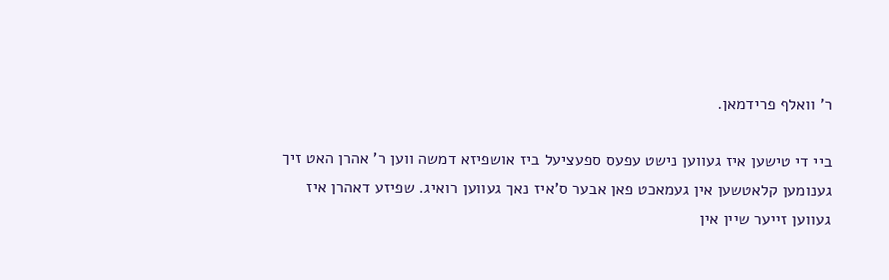ר' וואלף פרידמאן.

ביי די טישען איז געווען נישט עפעס ספעציעל ביז אושפיזא דמשה ווען ר' אהרן האט זיך גענומען קלאטשען אין געמאכט פאן אבער ס'איז נאך געווען רואיג. שפיזע דאהרן איז געווען זייער שיין אין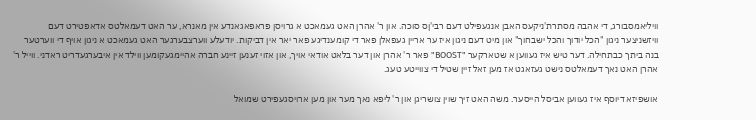וויליאמסבורג, די אהבה מסתרת'ניקעס האבן אנגעפילט דעם רבי'ןס סוכה. און ר' אהרן האט געמאכט א גרויסן פראפאגאנדע אין מאנרא, ער האט דעמאלטס אדאפטירט דעם וויזשניצער ניגון "הכל יודוך והכל ישבחוך" און מיט דעם ניגון איז ער אריין געפאלן פאר די קומענדיגע פאר יאר אין דביקות. יודעלע ווערצבערגער האט געמאכט א ניגון אויף די ווערטער בנה ביתך כבתחילה. דער טיש איז געווען א שטארקער "BOOST" פאר ר' אהרן און דער בלאט אודאי אויך, און אזוי זענען זיינע חברה אהיימגעקומען ווילד אין איבערגעדריט ראדני. ווייל ר' אהרן האט נאך דעמאלטס נישט געזאגט אז מען זאל זיין שטיל די צווייטע טעג.

אושפיזא דיוסף איז געווען אביסל הייסער. משה האט זיך שוין צושריגן און ר' ליפא נאך מער און מען ארויסגעפירט שמואל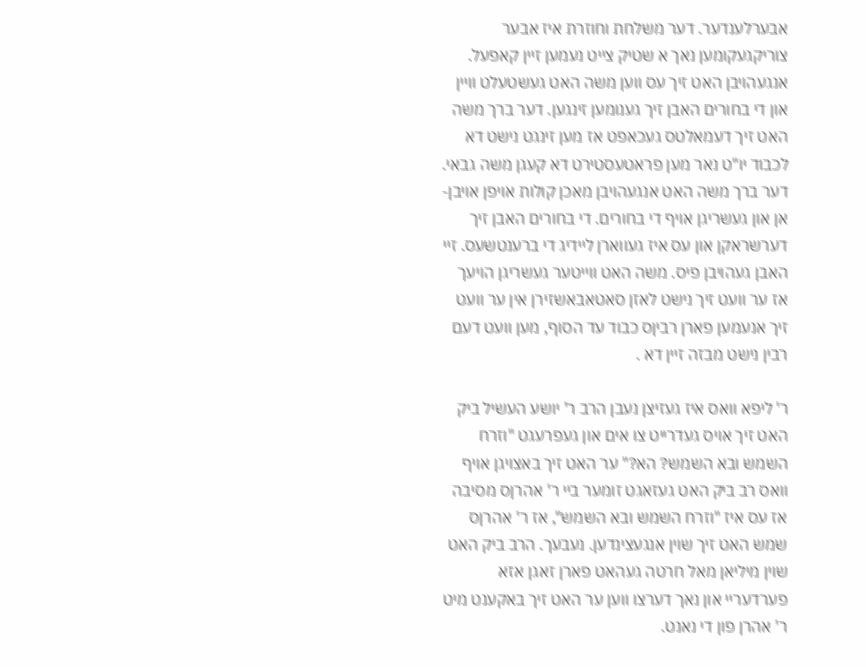אבערלענדער. דער משלחת וחוזרת איז אבער צוריקגעקומען נאך א שטיק צייט נעמען זיין קאפעל. אנגעהויבן האט זיך עס ווען משה האט געשטעלט וויין און די בחורים האבן זיך גענומען זינגען. דער ברך משה האט זיך דעמאלטס געכאפט אז מען זינגט נישט דא לכבוד יו"ט נאר מען פראטעסטירט דא קעגן משה גבאי. דער ברך משה האט אנגעהויבן מאכן קולות אויפן אויבן-אן און געשריגן אויף די בחורים. די בחורים האבן זיך דערשראקן און עס איז געווארן ליידיג די ברענטשעס. זיי האבן געהויבן פיס. משה האט ווייטער געשריגן הויעך אז ער וועט זיך נישט לאזן סאטאבאשזירן אין ער וועט זיך אנעמען פארן רביןס כבוד עד הסוף, מען וועט דעם רבין נישט מבזה זיין דא .

ר' ליפא וואס איז געזיצן נעבן הרב ר' יושע העשיל ביק האט זיך אויס געדרייט צו אים און געפרעגט "וזרח השמש ובא השמש? הא?" ער האט זיך באצויגן אויף וואס רב ביק האט געזאגט זומער ביי ר' אהרןס מסיבה אז עס איז "וזרח השמש ובא השמש", אז ר' אהרןס שמש האט זיך שוין אנגעצינדען. נעבעך. הרב ביק האט שוין מיליאן מאל חרטה געהאט פארן זאגן אזא פערדעריי און נאך דערצו ווען ער האט זיך באקענט מיט ר' אהרן פון די נאנט.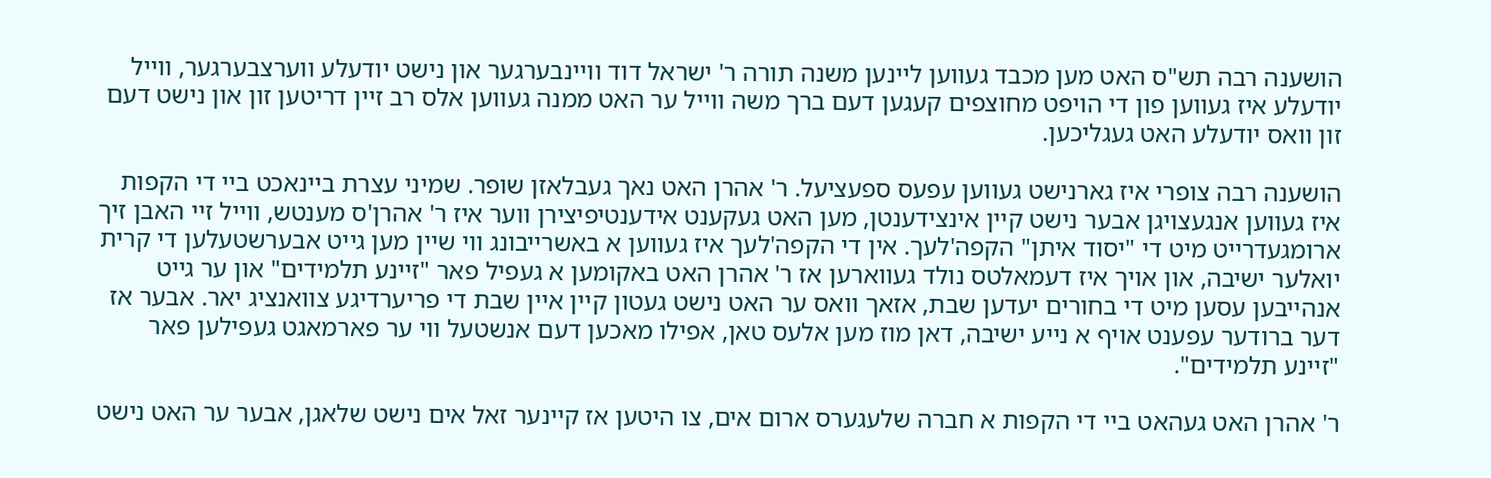הושענה רבה תש"ס האט מען מכבד געווען ליינען משנה תורה ר' ישראל דוד וויינבערגער און נישט יודעלע ווערצבערגער, ווייל יודעלע איז געווען פון די הויפט מחוצפים קעגען דעם ברך משה ווייל ער האט ממנה געווען אלס רב זיין דריטען זון און נישט דעם זון וואס יודעלע האט געגליכען.

הושענה רבה צופרי איז גארנישט געווען עפעס ספעציעל. ר' אהרן האט נאך געבלאזן שופר. שמיני עצרת ביינאכט ביי די הקפות איז געווען אנגעצויגן אבער נישט קיין אינצידענטן, מען האט געקענט אידענטיפיצירן ווער איז ר' אהרן'ס מענטש, ווייל זיי האבן זיך ארומגעדרייט מיט די "יסוד איתן" הקפה'לעך. אין די הקפה'לעך איז געווען א באשרייבונג ווי שיין מען גייט אבערשטעלען די קרית יואלער ישיבה, און אויך איז דעמאלטס נולד געווארען אז ר' אהרן האט באקומען א געפיל פאר "זיינע תלמידים" און ער גייט אנהייבען עסען מיט די בחורים יעדען שבת, אזאך וואס ער האט נישט געטון קיין איין שבת די פריערדיגע צוואנציג יאר. אבער אז דער ברודער עפענט אויף א נייע ישיבה, דאן מוז מען אלעס טאן, אפילו מאכען דעם אנשטעל ווי ער פארמאגט געפילען פאר "זיינע תלמידים".

ר' אהרן האט געהאט ביי די הקפות א חברה שלעגערס ארום אים, צו היטען אז קיינער זאל אים נישט שלאגן, אבער ער האט נישט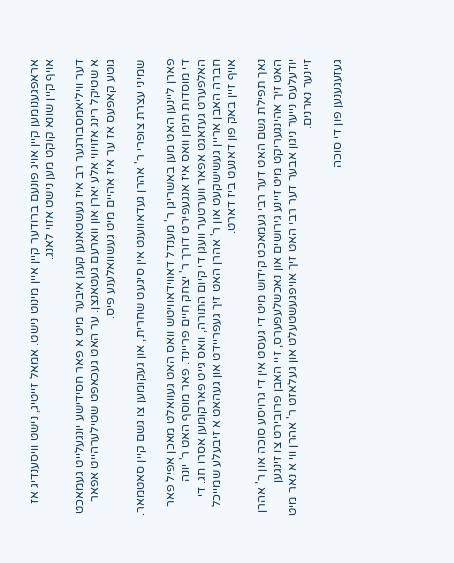אראפגענומען קיין אויג פונעם ברודער קיין איין מינוט נישט. אמאל זייטיג, נישט וויסענדיג אז אויף קיין שונא קוקט מען נישט אזוי לאנג.

דער וויליאמסבורגער רב איז געשטאנען קעגן איבער מיט א פאר חסידישע יונגעלייט געמאכט א שטיקל רינג אזויווי אלע יארן און ווארעם געטאנצן. ער האט געכאפט שטילערהייט אפאר גוטע קאפעס אז ער איז אהיים מיט געשוואלענע פיס.

שמיני עצרת צופרי ר' אהרן געדאווענט אין סיגעט שחרית, און געקומען צו גשם קיין סאטמאר.

פארן ליינען האט מען באשריגן ר' מענדל דאווידאוויטש וואס האט געוואלט מאכן אפיל פאר די מוסדות תימן וואס איז אנגעפירט דורך ר' יצחק חיים פריינד. פאר מוסף האט ר' יונה האלפערט געזאגט אפאר ווערטער וועגן די קיום התורה, וואס גייט פארקומען אסרו חג. די חברה האבן אריין געשישקעט און ר' אהרן האט זיך געפריידט און געהאט א זיבעלע שמייכל אויף זיין באק פון דאנעט ביז דארט.

נאך תפילת גשם האט דער רבי געמאכט קידוש מיט די געסט אין די גרויסע סוכה און ר' אהרן האט זיך אהינגעריקט מיט זיינע גירושים און נאכשלעפערס, זיי האבן פרובירט צו זינגען יודעלעס נייער ניגון אבער דער רבי האט זיך אויפגעשטעלט און געלאזט ר' אהרן ווי א נאר מיט זיינער נארנים.

געזעגענען פון די סוכה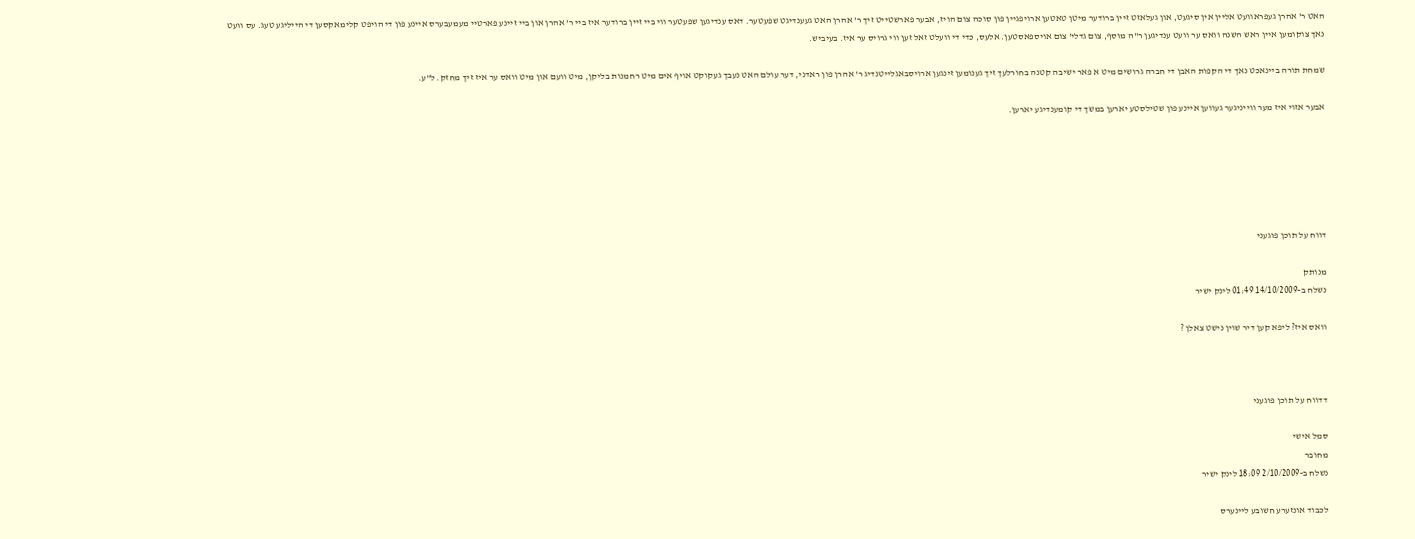האט ר' אהרן געפראוועט אליין אין סיגעט, און געלאזט זיין ברודער מיטן טאטען ארויפגיין פון סוכה צום הויז, אבער פארשטייט זיך ר' אהרן האט געענדיגט שפעטער. דאס ענדיגען שפעטער ווי ביי זיין ברודער איז ביי ר' אהרן און ביי זיינע פארטיי מעמעבערס איינע פון די הויפט קלימאקסען די הייליגע טעג. עס וועט נאך צוקומען איין ראש השנה וואס ער וועט ענדיגען ר"ה מוסף, צום גדלי' צום אויספאסטען. אלעס, כדי די וועלט זאל זען ווי גרויס ער איז. בעיביש.

שמחת תורה ביינאכט נאך די הקפות האבן די חברה גרושים מיט א פאר ישיבה קטנה בחורלעך זיך גענומען זינגען ארויסבאגלייטנדיג ר' אהרן פון ראדני, דער עולם האט נעבך געקוקט אויף אים מיט רחמנות בליקן, מיט וועם און מיט וואס ער איז זיך מחזק. ל"ע.

אבער אזוי איז מער ווייניגער געווען איינע פון שטילסטע יארען במשך די קומענדיגע יארען.






דווח על תוכן פוגעני

מנותק
נשלח ב-14/10/2009 01:49 לינק ישיר

וואס איז? ליפא קען דיר שוין נישט צאלן ?



דדווח על תוכן פוגעני

סמל אישי
מחובר
נשלח ב-2/10/2009 18:09 לינק ישיר

לכבוד אונזערע חשובע ליינערס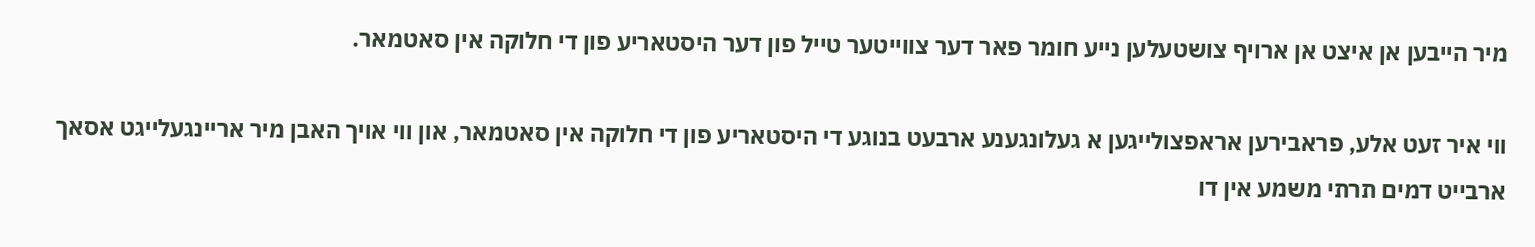מיר הייבען אן איצט אן ארויף צושטעלען נייע חומר פאר דער צווייטער טייל פון דער היסטאריע פון די חלוקה אין סאטמאר.

ווי איר זעט אלע, פראבירען אראפצולייגען א געלונגענע ארבעט בנוגע די היסטאריע פון די חלוקה אין סאטמאר, און ווי אויך האבן מיר אריינגעלייגט אסאך ארבייט דמים תרתי משמע אין דו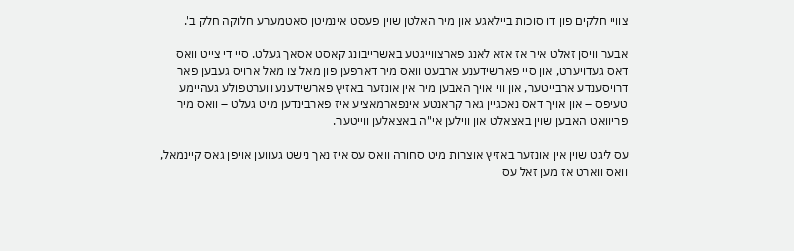צוויי חלקים פון דו סוכות ביילאגע און מיר האלטן שוין פעסט אינמיטן סאטמערע חלוקה חלק ב'.

אבער וויסן זאלט איר אז אזא לאנג פארצווייגטע באשרייבונג קאסט אסאך געלט. סיי די צייט וואס דאס געדויערט, און סיי פארשידענע ארבעט וואס מיר דארפען פון מאל צו מאל ארויס געבען פאר דרויסענדע ארבייטער, און ווי אויך האבען מיר אין אונזער באזיץ פארשידענע ווערטפולע געהיימע טעיפס – און אויך דאס נאכגיין גאר קראנטע אינפארמאציע איז פארבינדען מיט געלט – וואס מיר פריוואט האבען שוין באצאלט און ווילען אי"ה באצאלען ווייטער.

עס ליגט שוין אין אונזער באזיץ אוצרות מיט סחורה וואס עס איז נאך נישט געווען אויפן גאס קיינמאל, וואס ווארט אז מען זאל עס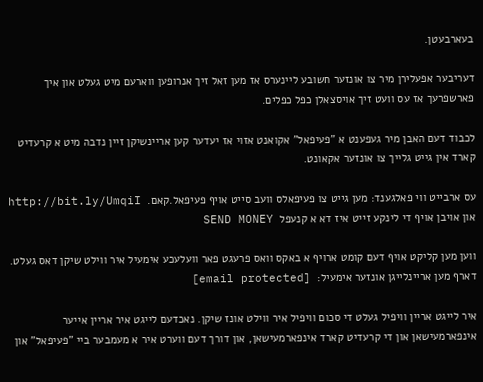בעארבעטן.

דעריבער אפעלירן מיר צו אונזער חשובע ליינערס אז מען זאל זיך אנרופען ווארעם מיט געלט און איך פארשפרעך אז עס וועט זיך אויסצאלן כפל כפלים.

לכבוד דעם האבן מיר געפענט א "פעיפאל" אקואנט אזוי אז יעדער קען אריינשיקן זיין נדבה מיט א קרעדיט קארד אין גייט גלייך צו אונזער אקאונט.

עס ארבייט ווי פאלגענד: מען גייט צו פעיפאלס וועב סייט אויף פעיפאל.קאם.  http://bit.ly/UmqiI און אויבן אויף די לינקע זייט איז דא א קנעפל  SEND MONEY

ווען מען קליקט אויף דעם קומט ארויף א באקס וואס פרעגט פאר וועלעכע אימעיל איר ווילט שיקן דאס געלט. דארף מען אריינלייגן אונזער אימעיל:  [email protected]

איר לייגט אריין וויפיל געלט די סכום וויפיל איר ווילט אונז שיקן. נאכדעם לייגט איר אריין אייער אינפארמעישאן און די קרעדיט קארד אינפארמעישאן, און דורך דעם ווערט איר א מעמבער ביי "פעיפאל" און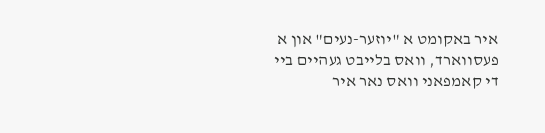איר באקומט א "יוזער-נעים" און א פעסווארד, וואס בלייבט געהיים ביי די קאמפאני וואס נאר איר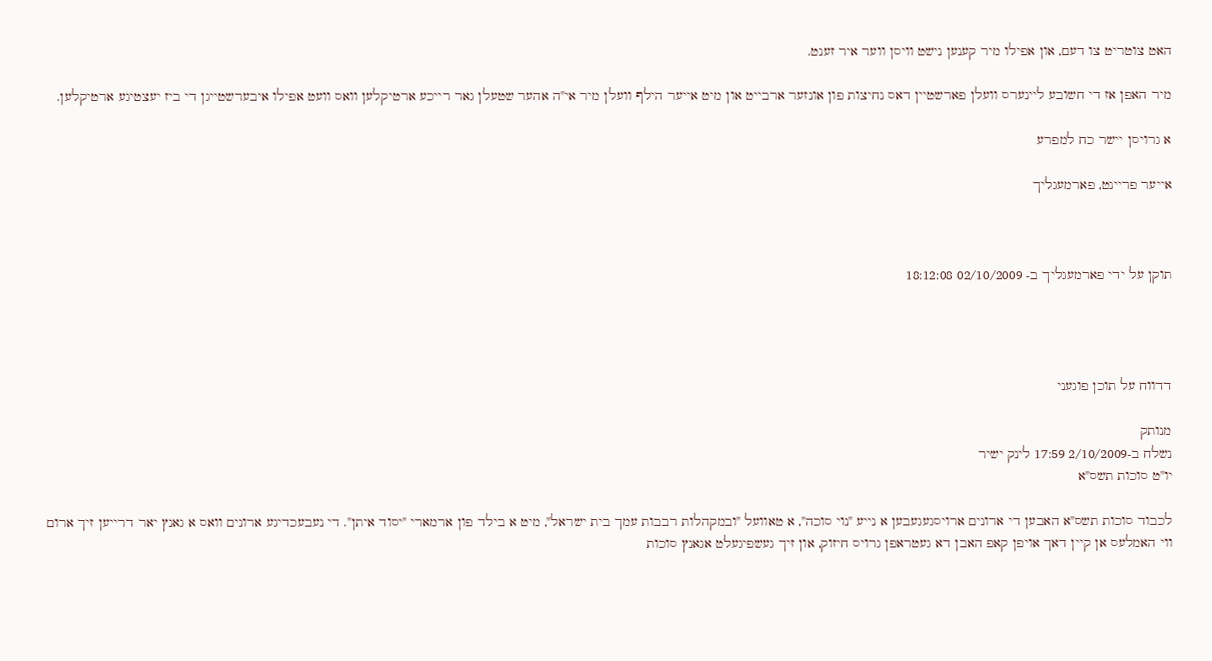האט צוטריט צו דעם, און אפילו מיר קענען נישט וויסן ווער איר זענט.

מיר האפן אז די חשובע ליינערס וועלן פארשטיין דאס נחיצות פון אונזער ארבייט און מיט אייער הילף וועלן מיר אי"ה אהער שטעלן גאר רייכע ארטיקלען וואס וועט אפילו איבערשטייגן די ביז יעצטיגע ארטיקלען.

א גרויסן יישר כח למפרע

אייער פריינט, פארמעגליך



תוקן על ידי פארמעגליך ב- 02/10/2009 18:12:08




דדווח על תוכן פוגעני

מנותק
נשלח ב-2/10/2009 17:59 לינק ישיר
יו"ט סוכות תשס"א

לכבוד סוכות תשס"א האבען די ארונים ארויסגעגעבען א נייע "נוי סוכה", א טאוועל "ובמקהלות רבבות עמך בית ישראל", מיט א בילד פון ארמארי "יסוד איתן". די נעבעכדיגע ארונים וואס א גאנץ יאר דרייען זיך ארום ווי האמלעס אן קיין דאך אויפן קאפ האבן דא געטראפן גרויס חיזוק, און זיך געשפיגעלט אגאנץ סוכות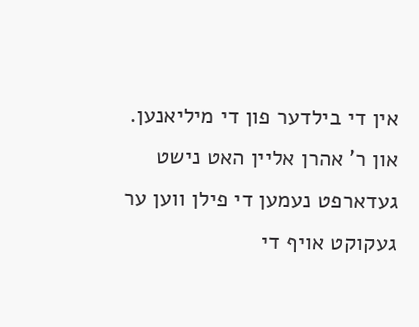אין די בילדער פון די מיליאנען. און ר' אהרן אליין האט נישט געדארפט נעמען די פילן ווען ער געקוקט אויף די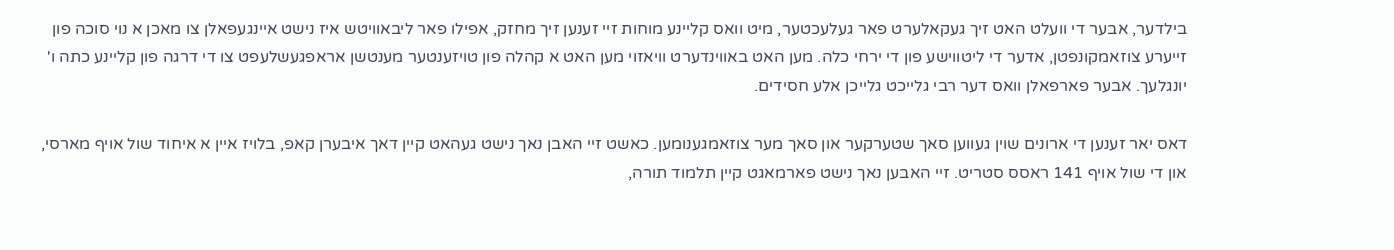בילדער, אבער די וועלט האט זיך געקאלערט פאר געלעכטער, מיט וואס קליינע מוחות זיי זענען זיך מחזק, אפילו פאר ליבאוויטש איז נישט איינגעפאלן צו מאכן א נוי סוכה פון זייערע צוזאמקונפטן, אדער די ליטווישע פון די ירחי כלה. מען האט באווינדערט וויאזוי מען האט א קהלה פון טויזענטער מענטשן אראפגעשלעפט צו די דרגה פון קליינע כתה ו' יונגלעך. אבער פארפאלן וואס דער רבי גלייכט גלייכן אלע חסידים.

דאס יאר זענען די ארונים שוין געווען סאך שטערקער און סאך מער צוזאמגענומען. כאשט זיי האבן נאך נישט געהאט קיין דאך איבערן קאפ, בלויז איין א איחוד שול אויף מארסי, און די שול אויף 141 ראסס סטריט. זיי האבען נאך נישט פארמאגט קיין תלמוד תורה,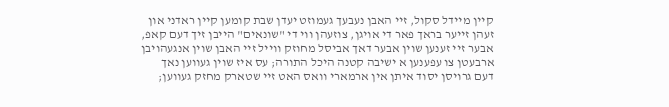קיין מיידל סקול, זיי האבן נעבעך געמוזט יעדן שבת קומען קיין ראדני און זעהן זייער בראך פאר די אויגן, צוזעהן ווי די "שונאים" הייבן זיך דעם קאפ, אבער זיי זענען שוין אבער דאך אביסל מחוזק ווייל זיי האבן שוין אנגעהויבן ארבעטן צו עפענען א ישיבה קטנה היכל התורה; עס איז שוין געווען נאך דעם גרויסן יסוד איתן אין ארמארי וואס האט זיי שטארק מחזק געווען;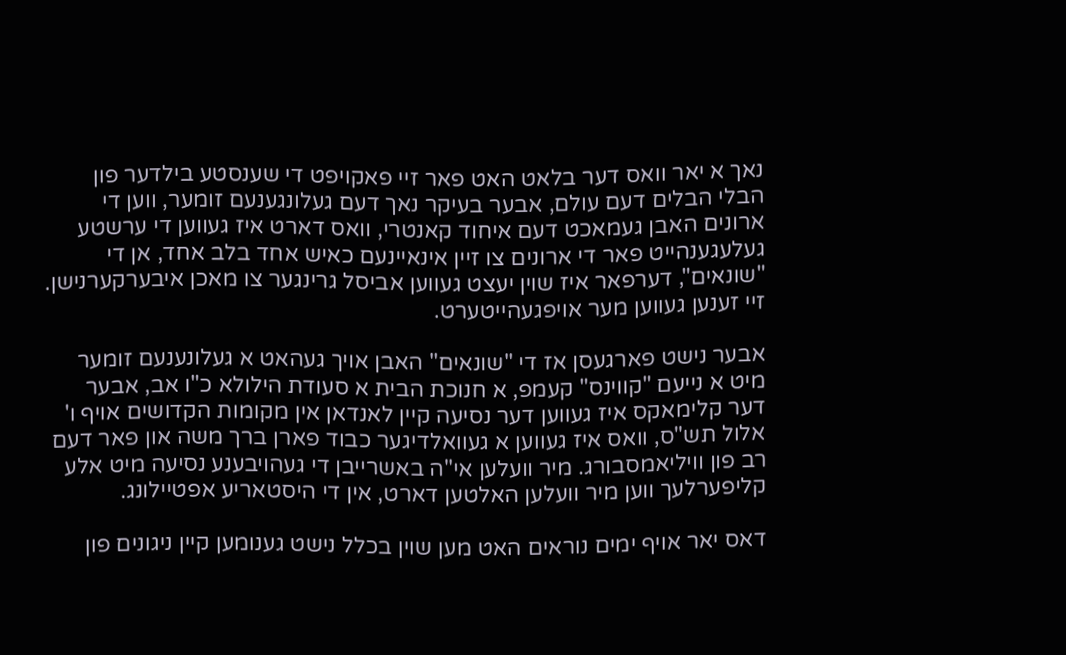נאך א יאר וואס דער בלאט האט פאר זיי פאקויפט די שענסטע בילדער פון הבלי הבלים דעם עולם, אבער בעיקר נאך דעם געלונגענעם זומער, ווען די ארונים האבן געמאכט דעם איחוד קאנטרי, וואס דארט איז געווען די ערשטע געלעגענהייט פאר די ארונים צו זיין אינאיינעם כאיש אחד בלב אחד, אן די "שונאים", דערפאר איז שוין יעצט געווען אביסל גרינגער צו מאכן איבערקערנישן. זיי זענען געווען מער אויפגעהייטערט.

אבער נישט פארגעסן אז די "שונאים" האבן אויך געהאט א געלונענעם זומער מיט א נייעם "קווינס" קעמפ, א חנוכת הבית א סעודת הילולא כ"ו אב, אבער דער קלימאקס איז געווען דער נסיעה קיין לאנדאן אין מקומות הקדושים אויף ו' אלול תש"ס, וואס איז געווען א געוואלדיגער כבוד פארן ברך משה און פאר דעם רב פון וויליאמסבורג. מיר וועלען אי"ה באשרייבן די געהויבענע נסיעה מיט אלע קליפערלעך ווען מיר וועלען האלטען דארט, אין די היסטאריע אפטיילונג.

דאס יאר אויף ימים נוראים האט מען שוין בכלל נישט גענומען קיין ניגונים פון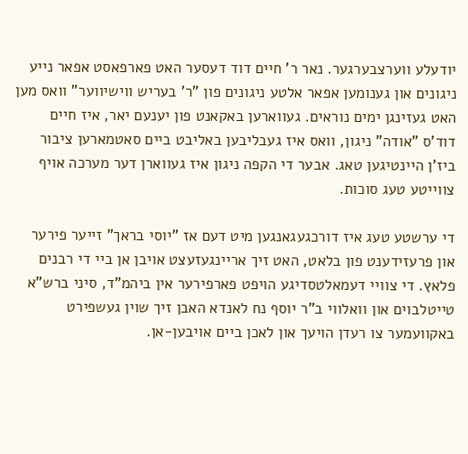יודעלע ווערצבערגער. נאר ר' חיים דוד דעסער האט פארפאסט אפאר נייע ניגונים און גענומען אפאר אלטע ניגונים פון "ר' בעריש ווישיווער" וואס מען האט געזינגן ימים נוראים. געווארען באקאנט פון יענעם יאר, איז חיים דוד'ס "אודה" ניגון, וואס איז געבליבען באליבט ביים סאטמארען ציבור ביז'ן היינטיגען טאג. אבער די הקפה ניגון איז געווארן דער מערכה אויף צווייטע טעג סוכות.

די ערשטע טעג איז דורכגעגאנגען מיט דעם אז "יוסי בראך" זייער פירער און פרעזידענט פון בלאט, האט זיך אריינגעזעצט אויבן אן ביי די רבנים פלאץ. די צוויי דעמאלטסדיגע הויפט פארפירער אין ביהמ"ד, סיני ברש"א טייטלבוים און וואלווי ב"ר יוסף נח לאנדא האבן זיך שוין געשפירט באקוועמער צו רעדן הויעך און לאכן ביים אויבען-אן.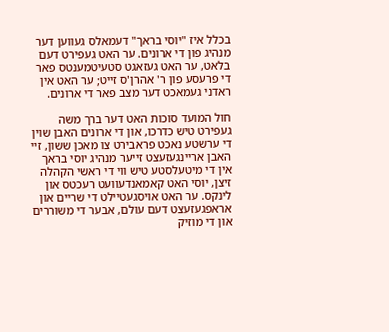בכלל איז "יוסי בראך" דעמאלס געווען דער מנהיג פון די ארונים. ער האט געפירט דעם בלאט, ער האט געזאגט סטעיטמענטס פאר די פרעסע פון ר' אהרן'ס זייט; ער האט אין ראדני געמאכט דער מצב פאר די ארונים.

חול המועד סוכות האט דער ברך משה געפירט טיש כדרכו, און די ארונים האבן שוין די ערשטע נאכט פראבירט צו מאכן ששון, זיי האבן אריינגעזעצט זייער מנהיג יוסי בראך אין די מיטעלסטע טיש ווי די ראשי הקהלה זיצן, יוסי האט קאמאנדעוועט רעכטס און לינקס. ער האט אויסגעטיילט די שריים און אראפגעזעצט דעם עולם, אבער די משוררים און די מוזיק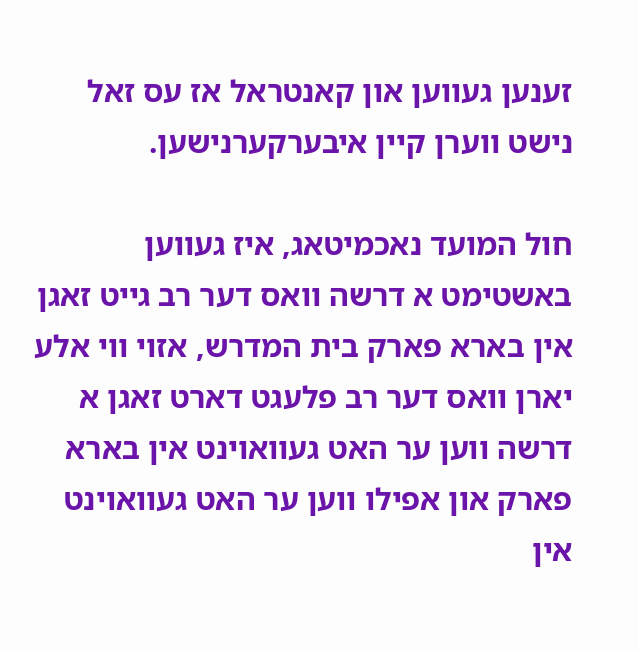זענען געווען און קאנטראל אז עס זאל נישט ווערן קיין איבערקערנישען.

חול המועד נאכמיטאג, איז געווען באשטימט א דרשה וואס דער רב גייט זאגן אין בארא פארק בית המדרש, אזוי ווי אלע יארן וואס דער רב פלעגט דארט זאגן א דרשה ווען ער האט געוואוינט אין בארא פארק און אפילו ווען ער האט געוואוינט אין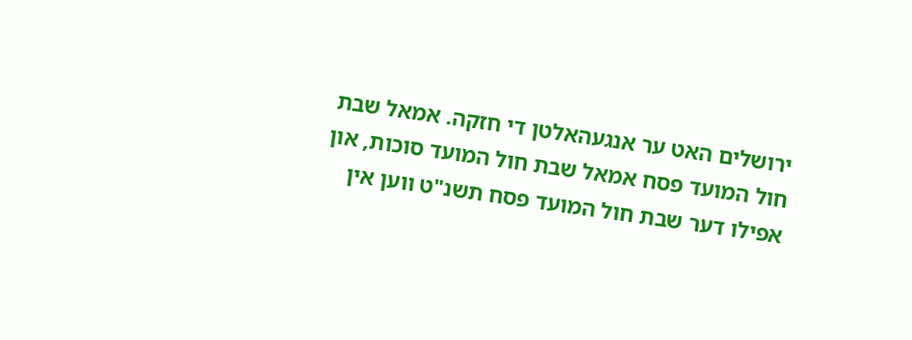ירושלים האט ער אנגעהאלטן די חזקה. אמאל שבת חול המועד פסח אמאל שבת חול המועד סוכות, און אפילו דער שבת חול המועד פסח תשנ"ט ווען אין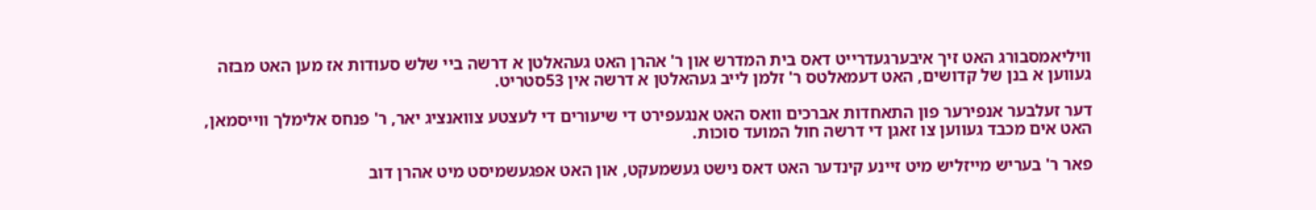וויליאמסבורג האט זיך איבערגעדרייט דאס בית המדרש און ר' אהרן האט געהאלטן א דרשה ביי שלש סעודות אז מען האט מבזה געווען א בנן של קדושים, האט דעמאלטס ר' זלמן לייב געהאלטן א דרשה אין 53סטריט.

דער זעלבער אנפירער פון התאחדות אברכים וואס האט אנגעפירט די שיעורים די לעצטע צוואנציג יאר, ר' פנחס אלימלך ווייסמאן, האט אים מכבד געווען צו זאגן די דרשה חול המועד סוכות.

פאר ר' בעריש מייזליש מיט זיינע קינדער האט דאס נישט געשמעקט, און האט אפגעשמיסט מיט אהרן דוב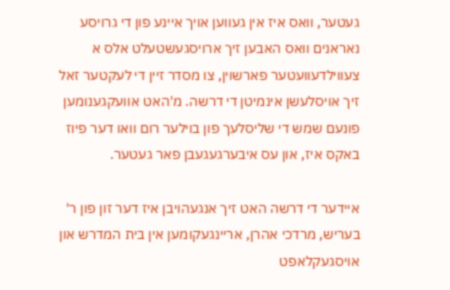געטער, וואס איז אין געווען אויך איינע פון די גרויסע נאראנים וואס האבען זיך ארויסגעשטעלט אלס א צעווילדעוועטער פארשוין, צו מסדר זיין די לעקטער זאל זיך אויסלעשן אינמיטן די דרשה. מ'האט אוועקגענומען פונעם שמש די שליסלעך פון בוילער רום וואו דער פיוז באקס איז, און עס איבערגעגעבן פאר געטער.

איידער די דרשה האט זיך אנגעהויבן איז דער זון פון ר' בעריש, מרדכי אהרן, אריינגעקומען אין בית המדרש און אויסגעקלאפט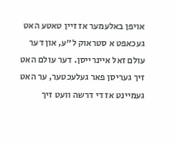אויפן באלעמער אז זיין טאטע האט געכאפט א סטראוק ל"ע, און דער עולם זאל איינרייסן. דער עולם האט זיך געריסן פאר געלעכטער, ער האט געמיינט אז די דרשה וועט זיך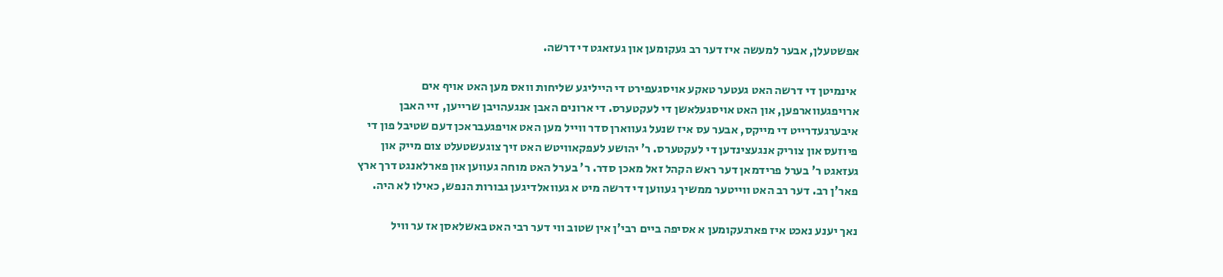אפשטעלן, אבער למעשה איז דער רב געקומען און געזאגט די דרשה.

 אינמיטן די דרשה האט געטער טאקע אויסגעפירט די הייליגע שליחות וואס מען האט אויף אים ארויפגעווארפען, און האט אויסגעלאשן די לעקטערס. די ארונים האבן אנגעהויבן שרייען, זיי האבן איבערגעדרייט די מייקס, אבער עס איז שנעל געווארן סדר ווייל מען האט אויפגעבראכן דעם שטיבל פון די פיוזעס און צוריק אנגעצינדען די לעקטערס. ר' יהושע לעפקאוויטש האט זיך צוגעשטעלט צום מייק און געזאגט ר' בערל פרידמאן דער ראש הקהל זאל מאכן סדר. ר' בערל האט מוחה געווען און פארלאנגט דרך ארץ פאר'ן רב. דער רב האט ווייטער ממשיך געווען די דרשה מיט א געוואלדיגען גבורות הנפש, כאילו לא היה.

נאך יענע נאכט איז פארגעקומען א אסיפה ביים רבי'ן אין שטוב ווי דער רבי האט באשלאסן אז ער וויל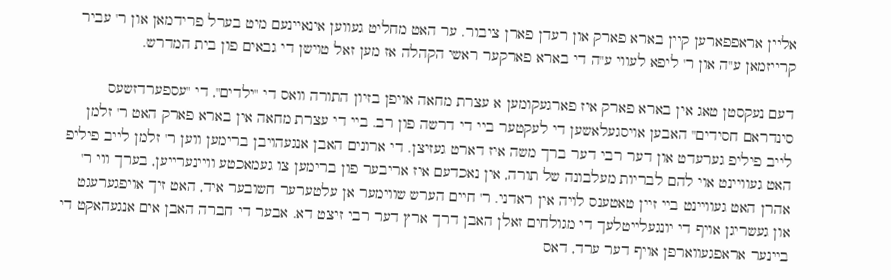אליין אראפפארען קיין בארא פארק און רעדן פארן ציבור. ער האט מחליט געווען אינאיינעם מיט בערל פרידמאן און ר' עביר קרייזמאן ע"ה און ר' ליפא לעווי ע"ה די בארא פארקער ראשי הקהלה אז מען זאל טוישן די גבאים פון בית המדרש.

דעם נעקסטן טאג אין בארא פארק איז פארגעקומען א עצרת מחאה אויפן בזיון התורה וואס די "ילדים", די "עספערדזשעס סינדראם חסידים" האבען אויסגעלאשען די לעקטער ביי די דרשה פון רב. ביי די עצרת מחאה אין בארא פארק האט ר' זלמן לייב פיליפ גערעדט און דער רבי דער ברך משה איז דארט געזיצן. די ארונים האבן אנגעהויבן ברימען ווען ר' זלמן לייב פיליפ האט געוויינט אוי להם לבריות מעלבונה של תורה, אין נאכדעם איז אריבער פון ברימען צו געמאכטע וויינערייען, בערך ווי ר' אהרן האט געוויינט ביי זיין טאטענס לויה אין ראדני. ר' חיים הערש שווימער אן עלטערער חשובער איד, האט זיך אויפגערעגט און געשריגן אויף די יונגעלייטלעך די מגולחים זאלן האבן דרך ארץ דער רבי זיצט דא. אבער די חברה האבן אים אנגעהאקט די ביינער אראפגעווארפן אויף דער ערד, דאס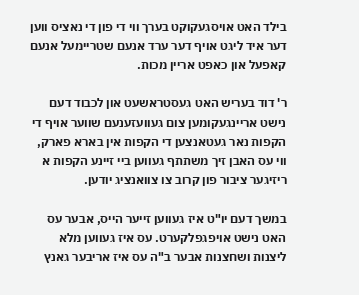בילד האט אויסגעקוקט בערך ווי די פון די נאציס ווען דער איד ליגט אויף דער ערד אנעם שטריימעל אנעם קאפעל און כאפט אריין מכות.

ר' דוד בעריש האט געסטראשעט און לכבוד דעם נישט אריינגעקומען צום געוועזענעם שווער אויף די הקפות נאר געטאנצען די הקפות אין בארא פארק, ווי עס האבן זיך משתתף געווען ביי זיינע הקפות א ריזיגער ציבור פון קרוב צו צוואנציג יודען.

במשך דעם יו"ט איז געווען זייער הייס, אבער עס האט נישט אויפגפלקערט. עס איז געווען מלא ליצנות ושחצנות אבער ב"ה עס איז אריבער גאנץ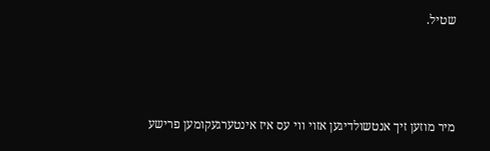שטיל.



מיר מוזען זיך אנטשולדיגען אזוי ווי עס איז אינטערגעקומען פרישע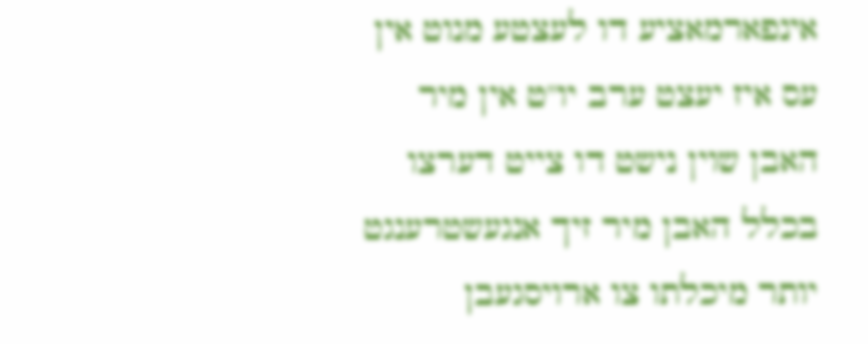אינפארמאציע דו לעצטע מנוט אין עס איז יעצט ערב יו"ט אין מיר האבן שוין נישט דו צייט דערצו בכלל האבן מיר זיך אנגעשטרענגט יותר מיכלתו צו ארויסגעבן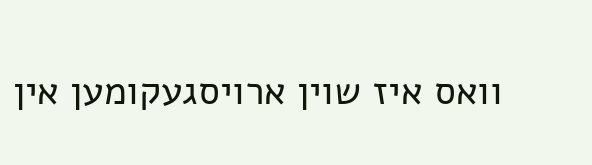וואס איז שוין ארויסגעקומען אין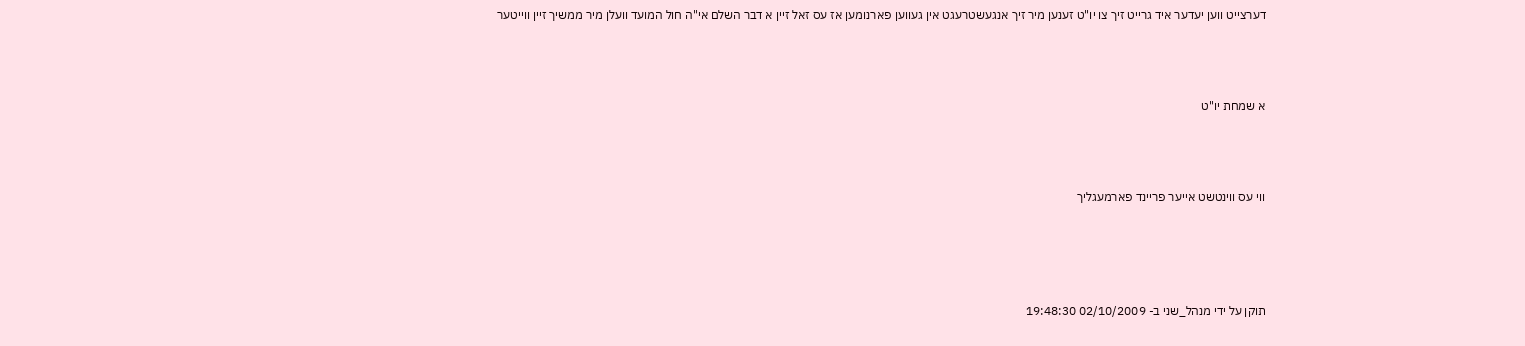דערצייט ווען יעדער איד גרייט זיך צו יו"ט זענען מיר זיך אנגעשטרעגט אין געווען פארנומען אז עס זאל זיין א דבר השלם אי"ה חול המועד וועלן מיר ממשיך זיין ווייטער



א שמחת יו"ט



ווי עס ווינטשט אייער פריינד פארמעגליך




תוקן על ידי מנהל_שני ב- 02/10/2009 19:48:30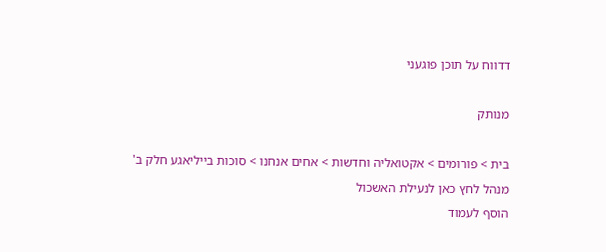דדווח על תוכן פוגעני

מנותק

בית > פורומים > אקטואליה וחדשות > אחים אנחנו > סוכות בייליאגע חלק ב'
מנהל לחץ כאן לנעילת האשכול
הוסף לעמוד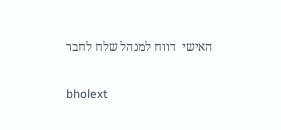האישי  דווח למנהל שלח לחבר

bholext